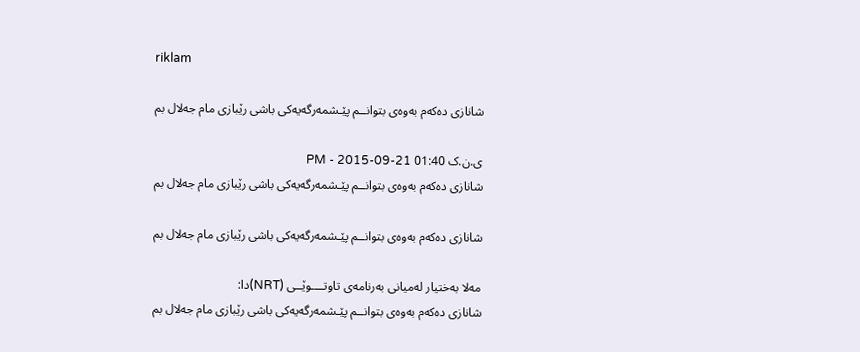riklam

شانازی ده‌كه‌م به‌وه‌ی بتوانــم پێـشمه‌رگه‌یه‌كی‌ باشی‌ رێبازی‌ مام جه‌لال بم

ی.ن.ک‌‌ 01:40 PM - 2015-09-21
شانازی ده‌كه‌م به‌وه‌ی بتوانــم پێـشمه‌رگه‌یه‌كی‌ باشی‌ رێبازی‌ مام جه‌لال بم

شانازی ده‌كه‌م به‌وه‌ی بتوانــم پێـشمه‌رگه‌یه‌كی‌ باشی‌ رێبازی‌ مام جه‌لال بم

مه‌لا به‌ختیار له‌میانی به‌رنامه‌ی تاوتــــوێــی‌ (NRT)دا:
شانازی ده‌كه‌م به‌وه‌ی بتوانــم پێـشمه‌رگه‌یه‌كی‌ باشی‌ رێبازی‌ مام جه‌لال بم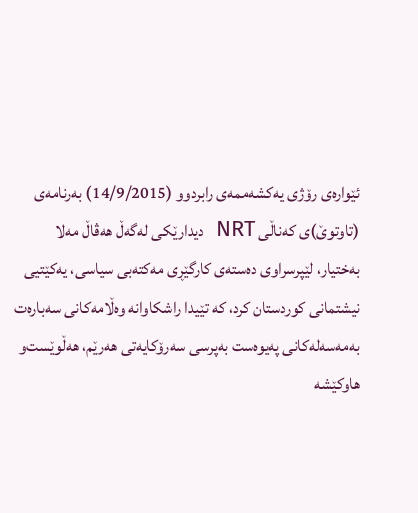ئێواره‌ی‌ رۆژی‌ یه‌كشه‌ممه‌ی رابردوو (14/9/2015) به‌رنامه‌ی‌ (تاوتوێ)ی‌ كه‌ناڵی‌ NRT  دیدارێكی‌ له‌گه‌ڵ هه‌ڤاڵ مه‌لا به‌ختیار، لێپرسراوی‌ ده‌سته‌ی‌ كارگێڕی‌ مه‌كته‌بی‌ سیاسی‌، یه‌كێتیی‌ نیشتمانی‌ كوردستان كرد، كه‌ تێیدا راشكاوانه‌ وه‌ڵامه‌كانی سه‌باره‌ت به‌مه‌سه‌له‌كانی په‌یوه‌ست به‌پرسی‌ سه‌رۆكایه‌تی‌ هه‌رێم، هه‌ڵوێست‌و هاوكێشه‌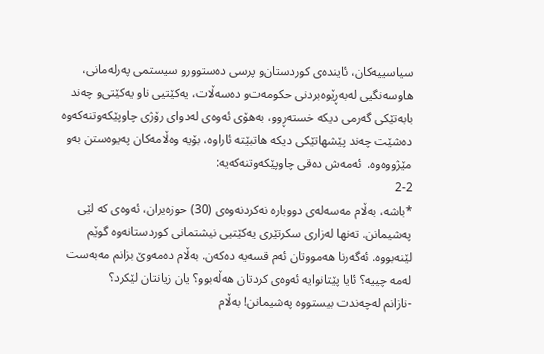سیاسییه‌كان، ئاینده‌ی‌ كوردستان‌و پرسی‌ ده‌ستوورو سیستمی‌ په‌رله‌مانی‌، هاوسه‌نگیی‌ له‌به‌ڕێوه‌بردنی‌ حكومه‌ت‌و ده‌سه‌ڵات، یه‌كێتیی‌ ناو یه‌كێتی‌و چه‌ند بابه‌تێكی گه‌رمی دیكه‌ خسته‌ڕوو، به‌هۆی ئه‌وه‌ی له‌دوای رۆژی چاوپێكه‌وتنه‌كه‌وه‌ ده‌شێت چه‌ند پێشهاتێكی دیكه‌ هاتبێته‌ ئاراوه‌، بۆیه‌ وه‌ڵامه‌كان په‌یوه‌ستن به‌و مێژووه‌وه‌.  ئه‌مه‌ش ده‌قی چاوپێكه‌وتنه‌كه‌یه‌:
2-2
*باشه‌، به‌ڵام مه‌سه‌له‌ی‌ دووباره‌ نه‌كردنه‌وه‌ی‌ (30) حوزه‌یران، ئه‌وه‌ی‌ كه‌ لێی‌ په‌شیمانن. ته‌نها له‌زاری‌ سكرتێری‌ یه‌كێتیی‌ نیشتمانی‌ كوردستانه‌وه‌ گوێم لێنه‌بووه‌. ئه‌گه‌رنا هه‌مووتان ئه‌م قسه‌یه‌ ده‌كه‌ن. به‌ڵام ده‌مه‌وێ بزانم مه‌به‌ست له‌مه‌ چییه‌؟ ئایا پێتانوایه‌ ئه‌وه‌ی‌ كردتان هه‌ڵه‌بوو؟ یان زیانتان لێكرد؟
-نازانم له‌چه‌ندت بیستووه‌ په‌شیمانن! به‌ڵام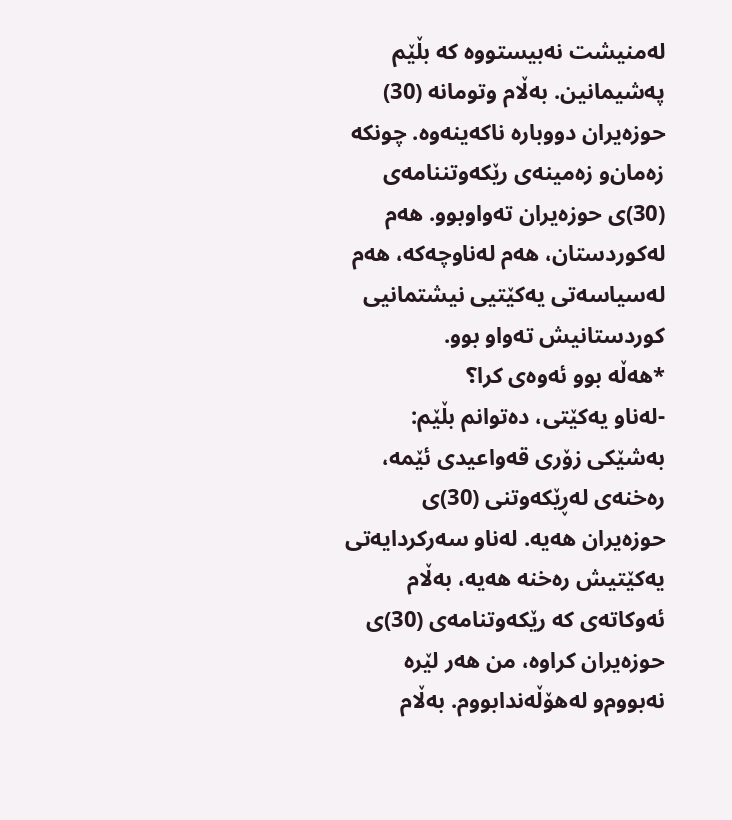له‌منیشت نه‌بیستووه‌ كه‌ بڵێم په‌شیمانین. به‌ڵام وتومانه‌ (30) حوزه‌یران دووباره‌ ناكه‌ینه‌وه‌. چونكه‌ زه‌مان‌و زه‌مینه‌ی‌ رێكه‌وتننامه‌ی‌ (30)ی‌ حوزه‌یران ته‌واوبوو. هه‌م له‌كوردستان، هه‌م له‌ناوچه‌كه‌، هه‌م له‌سیاسه‌تی‌ یه‌كێتیی‌ نیشتمانیی‌ كوردستانیش ته‌واو بوو.
*هه‌ڵه‌ بوو ئه‌وه‌ی‌ كرا؟
-له‌ناو یه‌كێتی، ده‌توانم بڵێم: به‌شێكی زۆری قه‌واعیدی ئێمه‌، ره‌خنه‌ی له‌ڕێكه‌وتنی (30)ی‌ حوزه‌یران هه‌یه‌. له‌ناو سه‌ركردایه‌تی یه‌كێتیش ره‌خنه‌ هه‌یه‌، به‌ڵام ئه‌وكاته‌ی‌ كه‌ رێكه‌وتنامه‌ی (30)ی‌ حوزه‌یران كراوه‌، من هه‌ر لێره‌ نه‌بووم‌و له‌هۆڵه‌ندابووم. به‌ڵام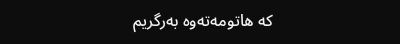كه‌ هاتومه‌ته‌وه‌ به‌رگریم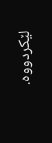لێكردووه‌.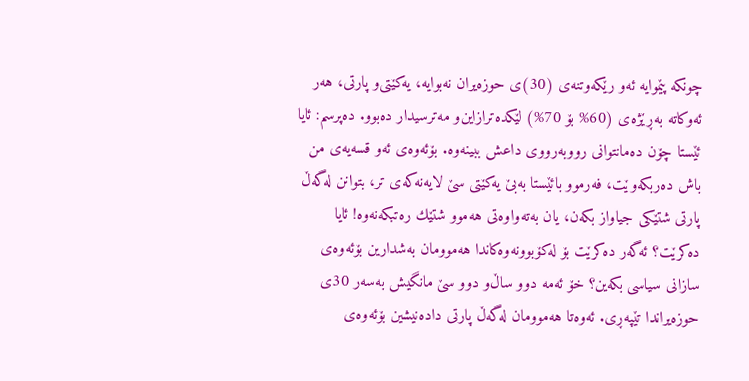چونكه‌ پێموایه‌ ئه‌و رێكه‌وتنه‌ی‌ (30)ی‌ حوزه‌یران نه‌بوایه‌، یه‌كێتی‌و پارتی، هه‌ر ئه‌وكاته‌ به‌ڕێژه‌ی (60% بۆ 70%) لێكده‌ترازاین‌و مه‌ترسیدار ده‌بوو. ده‌پرسم: ئایا ئێستا چۆن ده‌مانتوانی رووبه‌رووی داعش ببینه‌وه‌. بۆئه‌وه‌ی ئه‌و قسه‌یه‌ی من باش ده‌ربكه‌وێت، فه‌رموو بائێستا به‌بێ یه‌كێتی‌ سێ لایه‌نه‌كه‌ی تر، بتوانن له‌گه‌ڵ پارتی شتێكی‌ جیاواز بكه‌ن، یان به‌ته‌واوه‌تی هه‌موو شتێك ره‌تبكه‌نه‌وه‌! ئایا ده‌كرێت؟ ئه‌گه‌ر ده‌كرێت بۆ له‌كۆبوونه‌وه‌كاندا هه‌موومان به‌شدارین بۆئه‌وه‌ی سازانی سیاسی بكه‌ین؟ خۆ ئه‌مه‌ دوو ساڵ‌و دوو سێ مانگیش به‌سه‌ر 30ی‌ حوزه‌یراندا تێپه‌ڕی‌. ئه‌وه‌تا هه‌موومان له‌گه‌ڵ پارتی داده‌نیشین بۆئه‌وه‌ی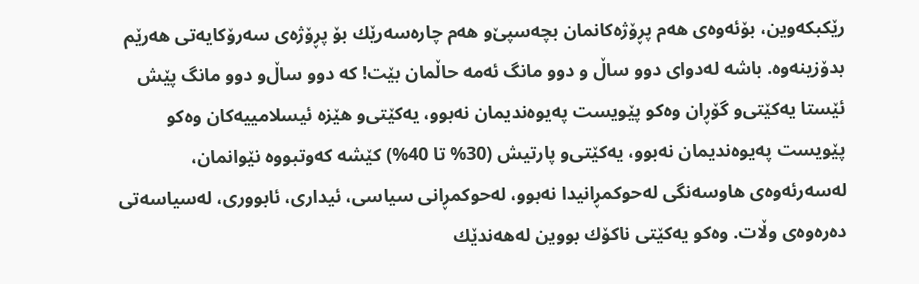رێكبكه‌وین، بۆئه‌وه‌ی هه‌م پڕۆژه‌كانمان بچه‌سپێ‌و هه‌م چاره‌سه‌رێك بۆ پڕۆژه‌ی سه‌رۆكایه‌تی هه‌رێم بدۆزینه‌وه‌. باشه‌ له‌دوای دوو ساڵ و دوو مانگ ئه‌مه‌ حاڵمان بێت! كه‌ دوو ساڵ‌و دوو مانگ پێش ئێستا یه‌كێتی‌‌و گۆڕان وه‌كو پێویست په‌یوه‌ندیمان نه‌بوو، یه‌كێتی‌‌و هێزه‌ ئیسلامییه‌كان وه‌كو پێویست په‌یوه‌ندیمان نه‌بوو، یه‌كێتی‌‌و پارتیش (30% تا 40%) كێشه‌ كه‌وتبووه‌ نێوانمان، له‌سه‌رئه‌وه‌ی‌ هاوسه‌نگی له‌حوكمڕانیدا نه‌بوو، له‌حوكمڕانی سیاسی، ئیداری، ئابووری، له‌سیاسه‌تی ده‌ره‌وه‌ی وڵات. وه‌كو یه‌كێتی‌ ناكۆك بووین له‌هه‌ندێك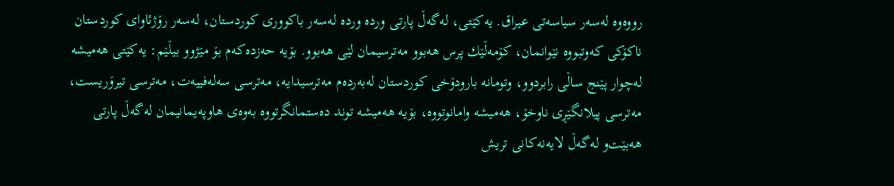رووه‌وه‌ له‌سه‌ر سیاسه‌تی عیراق. یه‌كێتی‌، له‌گه‌ڵ پارتی ورده‌ ورده‌ له‌سه‌ر باكووری كوردستان، له‌سه‌ر رۆژئاوای كوردستان ناكۆكی كه‌وتبووه‌ نێوانمان، كۆمه‌ڵێك پرس هه‌بوو مه‌ترسیمان لێی هه‌بوو. بۆیه‌ حه‌زده‌كه‌م بۆ مێژوو بیڵێم: یه‌كێتی‌ هه‌میشه‌ له‌چوار پێنج ساڵی رابردوو، وتومانه‌ بارودۆخی‌ كوردستان له‌به‌رده‌م مه‌ترسیدایه‌، مه‌ترسی‌ سه‌له‌فییه‌ت، مه‌ترسی‌ تیرۆریست، مه‌ترسی‌ پیلانگێڕی‌ ناوخۆ، هه‌میشه‌ وامانوتووه‌، بۆیه‌ هه‌میشه‌ توند ده‌ستمانگرتووه‌ به‌وه‌ی هاوپه‌یمانیمان له‌گه‌ڵ پارتی هه‌بێت‌و له‌گه‌ڵ لایه‌نه‌كانی تریش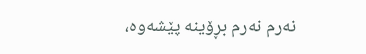نه‌رم نه‌رم بڕۆینه‌ پێشه‌وه‌،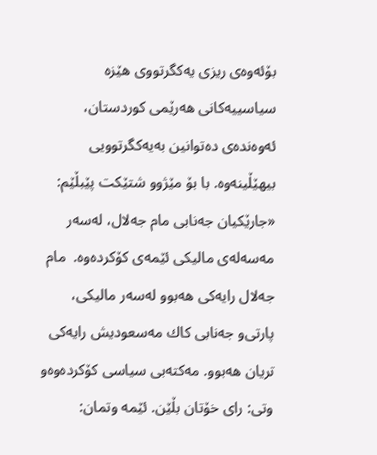بۆئه‌وه‌ی ریزی یه‌كگرتووی هێزه‌ سیاسییه‌كانی هه‌رێمی كوردستان، ئه‌وه‌نده‌ی ده‌توانین به‌یه‌كگرتوویی بیهێڵینه‌وه‌. با بۆ مێژوو شتێكت پێبڵێم: «جارێكیان جه‌نابی مام جه‌لال، له‌سه‌ر مه‌سه‌له‌ی مالیكی ئێمه‌ی كۆكرده‌وه‌.  مام جه‌لال رایه‌كی هه‌بوو له‌سه‌ر مالیكی، پارتی‌و جه‌نابی كاك مه‌سعودیش رایه‌كی تریان هه‌بوو. مه‌كته‌بی سیاسی كۆكرده‌وه‌‌و وتی: رای خۆتان بڵێن. ئێمه‌ وتمان: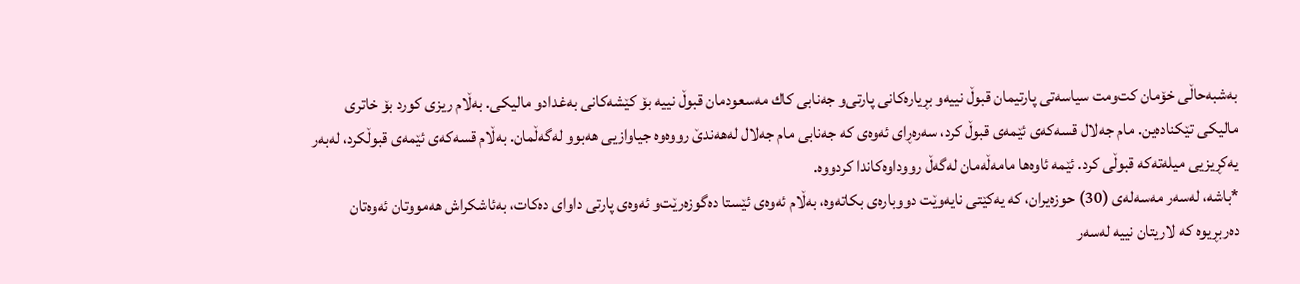به‌شبه‌حاڵی خۆمان كت‌ومت سیاسه‌تی پارتیمان قبوڵ نییه‌و بڕیاره‌كانی‌ پارتی‌و جه‌نابی كاك مه‌سعودمان قبوڵ نییه‌ بۆ كێشه‌كانی‌ به‌غداد‌و مالیكی. به‌ڵام ریزی كورد بۆ خاتری مالیكی تێكناده‌ین. مام جه‌لال قسه‌كه‌ی ئێمه‌ی‌ قبوڵ كرد، سه‌ره‌ڕای‌ ئه‌وه‌ی‌ كه‌ جه‌نابی‌ مام جه‌لال له‌هه‌ندێ رووه‌وه‌ جیاوازیی‌ هه‌بوو له‌گه‌ڵمان. به‌ڵام قسه‌كه‌ی ئێمه‌ی قبوڵكرد، له‌به‌ر یه‌كڕیزیی‌ میله‌ته‌كه‌ قبوڵی كرد. ئێمه‌ ئاوه‌ها مامه‌ڵه‌مان له‌گه‌ڵ رووداوه‌كاندا كردووه‌.
*باشه‌، له‌سه‌ر مه‌سه‌له‌ی (30) حوزه‌یران، كه‌ یه‌كێتی نایه‌وێت دووباره‌ی بكاته‌وه‌، به‌ڵام ئه‌وه‌ی ئێستا ده‌گوزه‌رێت‌و ئه‌وه‌ی پارتی داوای ده‌كات، به‌ئاشكراش هه‌مووتان ئه‌وه‌تان ده‌ربڕیوه‌ كه‌ لاریتان نییه‌ له‌سه‌ر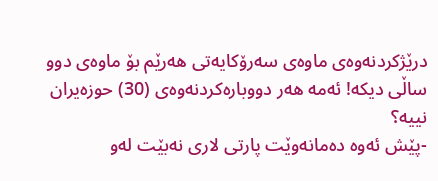درێژكردنه‌وه‌ی ماوه‌ی سه‌رۆكایه‌تی هه‌رێم بۆ ماوه‌ی دوو ساڵی دیكه‌! ئه‌مه‌ هه‌ر دووباره‌كردنه‌وه‌ی (30) حوزه‌یران نییه‌؟
-پێش ئه‌وه‌ ده‌مانه‌وێت پارتی لاری نه‌بێت له‌و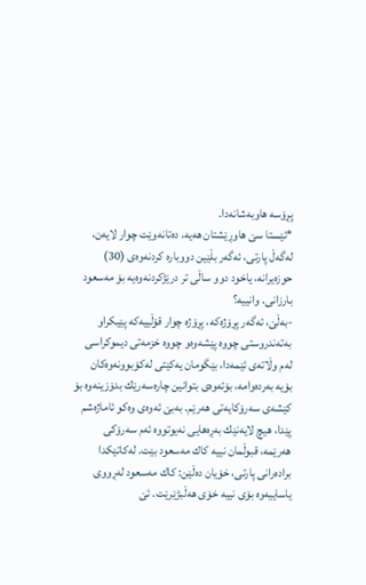پڕۆسه‌ هاوبه‌شانه‌دا.
*ئێستا سێ هاوڕێشتان هه‌یه‌، ده‌تانه‌وێت چوار لایه‌ن، له‌گه‌ڵ پارتی، ئه‌گه‌ر بڵێین دووباره‌ كردنه‌وه‌ی (30) حوزه‌یرانه‌، یاخود دوو ساڵی تر درێژكردنه‌وه‌یه‌ بۆ مه‌سعود بارزانی. وانییه‌؟
-به‌ڵێ، ئه‌گه‌ر پڕۆژه‌كه‌، پڕۆژه‌ چوار قۆڵییه‌كه‌ پێیكراو به‌ته‌ندروستی چووه‌ پێشه‌وه‌و چووه‌ خزمه‌تی دیموكراسی له‌م وڵاته‌ی ئێمه‌دا، بێگومان یه‌كێتی له‌كۆبوونه‌وه‌كان بۆیه‌ به‌رده‌وامه‌، بۆئه‌وه‌ی بتوانین چاره‌سه‌رێك بدۆزینه‌وه‌ بۆ كێشه‌ی سه‌رۆكایه‌تی هه‌رێم. به‌بێ ئه‌وه‌ی وه‌كو ئاماژه‌شم پێدا، هیچ لایه‌نێك به‌ڕه‌هایی‌ نه‌یوتووه‌ ئه‌م سه‌رۆكی‌ هه‌رێمه‌، قبوڵمان نییه‌ كاك مه‌سعود بێت. له‌كاتێكدا براده‌رانی پارتی، خۆیان ده‌ڵێن: كاك مه‌سعود له‌ڕووی یاساییه‌وه‌ بۆی نییه‌ خۆی هه‌ڵبژێرێت. ئێ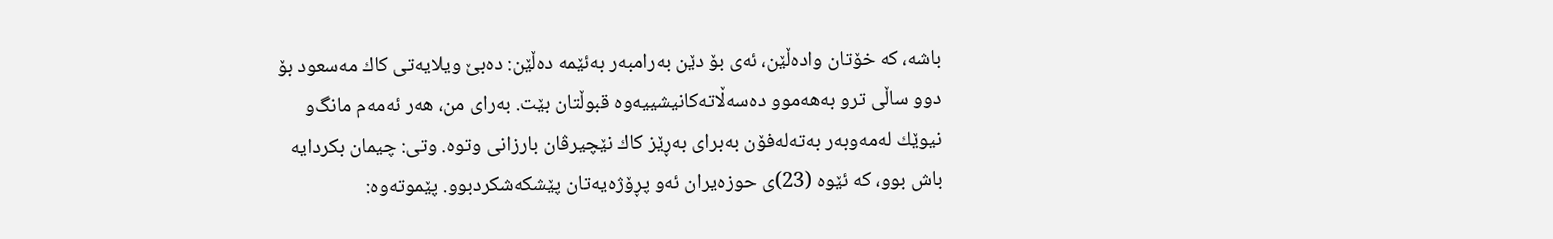باشه‌، كه‌ خۆتان واده‌ڵێن، ئه‌ی‌ بۆ دێن به‌رامبه‌ر به‌ئێمه‌ ده‌ڵێن: ده‌بێ ویلایه‌تی كاك مه‌سعود بۆ دوو ساڵی ترو به‌هه‌موو ده‌سه‌ڵاته‌كانیشییه‌وه‌ قبوڵتان بێت. به‌رای من، هه‌ر ئه‌مه‌م مانگ‌و نیوێك له‌مه‌وبه‌ر به‌ته‌له‌فۆن به‌برای به‌ڕێز كاك نێچیرڤان بارزانی وتوه‌. وتی: چیمان بكردایه‌ باش بوو، كه‌ ئێوه‌ (23)ی حوزه‌یران ئه‌و پڕۆژه‌یه‌تان پێشكه‌شكردبوو. پێموته‌وه‌: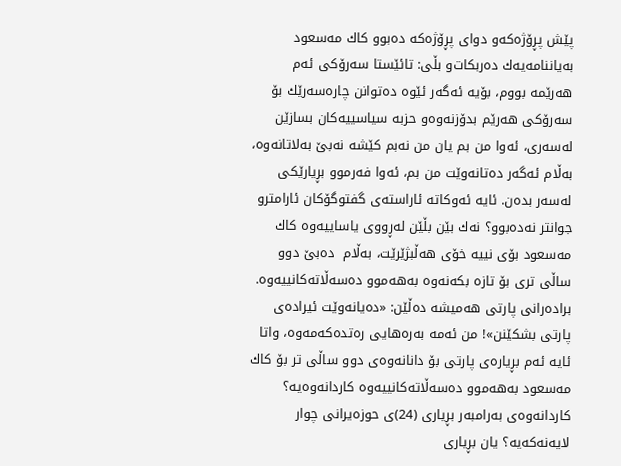پێش پڕۆژه‌كه‌و دوای‌ پڕۆژه‌كه‌ ده‌بوو كاك مه‌سعود به‌یاننامه‌یه‌ك ده‌ربكات‌و بڵی: تائێستا سه‌رۆكی ئه‌م هه‌رێمه‌ بووم، بۆیه‌ ئه‌گه‌ر ئێوه‌ ده‌توانن چاره‌سه‌رێك بۆ سه‌رۆكی هه‌رێم بدۆزنه‌وه‌و حزبه‌ سیاسییه‌كان بسازێن له‌سه‌ری، ئه‌وا من بم یان من نه‌بم كێشه‌ نه‌بێ به‌لاتانه‌وه‌، به‌ڵام ئه‌گه‌ر ده‌تانه‌وێت من بم، ئه‌وا فه‌رموو بڕیارێكی له‌سه‌ر بده‌ن. ئایه‌ ئه‌وكاته‌ ئاراسته‌ی‌ گفتوگۆكان ئارامترو جوانتر نه‌ده‌بوو؟ نه‌ك بێن بڵێن له‌ڕووی یاساییه‌وه‌ كاك مه‌سعود بۆی نییه‌ خۆی هه‌ڵبژێرێت، به‌ڵام  ده‌بێ دوو ساڵی تری بۆ تازه‌ بكه‌نه‌وه‌ به‌هه‌موو ده‌سه‌ڵاته‌كانییه‌وه‌. براده‌رانی پارتی هه‌میشه‌ ده‌ڵێن: «ده‌یانه‌وێت ئیراده‌ی پارتی بشكێنن»! من ئه‌مه‌ به‌ره‌هایی‌ ره‌تده‌كه‌مه‌وه‌، واتا ئایه‌ ئه‌م بڕیاره‌ی پارتی بۆ دانانه‌وه‌ی دوو ساڵی تر بۆ كاك مه‌سعود به‌هه‌موو ده‌سه‌ڵاته‌كانییه‌وه‌ كاردانه‌وه‌یه‌؟ كاردانه‌وه‌ی‌ به‌رامبه‌ر بڕیاری (24)ی حوزه‌یرانی چوار لایه‌نه‌كه‌یه‌؟ یان بڕیاری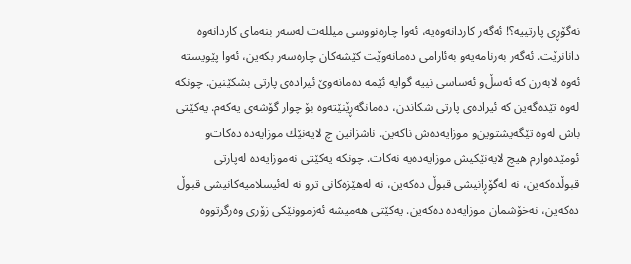نه‌گۆڕی پارتییه‌؟! ئه‌گه‌ر كاردانه‌وه‌یه‌، ئه‌وا چاره‌نووسی میلله‌ت له‌سه‌ر بنه‌مای كاردانه‌وه‌ دانانرێت. ئه‌گه‌ر به‌رنامه‌یه‌و به‌ئارامی ده‌مانه‌وێت كێشه‌كان چاره‌سه‌ر بكه‌ین، ئه‌وا پێویسته‌ ئه‌وه‌ لابه‌رن كه‌ ئه‌سڵ‌و ئه‌ساسی نییه‌ گوایه‌ ئێمه‌ ده‌مانه‌وێ ئیراده‌ی پارتی بشكێنین. چونكه‌ له‌وه‌ تێده‌گه‌ین كه‌ ئیراده‌ی پارتی شكاندن، ده‌مانگه‌ڕێنێته‌وه‌ بۆ چوار گۆشه‌ی یه‌كه‌م. یه‌كێتی باش له‌وه‌ تێگه‌یشتوین‌و موزایه‌ده‌ش ناكه‌ین. ناشزانین چ لایه‌نێك موزایه‌ده‌ ده‌كات‌و ئومێده‌وارم هیچ لایه‌نێكیش موزایه‌ده‌یه‌ نه‌كات. چونكه‌ یه‌كێتی‌ نه‌موزایه‌ده‌ له‌پارتی قبوڵده‌كه‌ین، نه‌ له‌گۆڕانیشی قبوڵ ده‌كه‌ین، نه‌ له‌هێزه‌كانی تر‌و نه‌ له‌ئیسلامیه‌كانیشی قبوڵ ده‌كه‌ین، نه‌خۆشمان موزایه‌ده‌ ده‌كه‌ین. یه‌كێتی هه‌میشه‌ ئه‌زموونێكی‌ زۆری‌ وه‌رگرتووه‌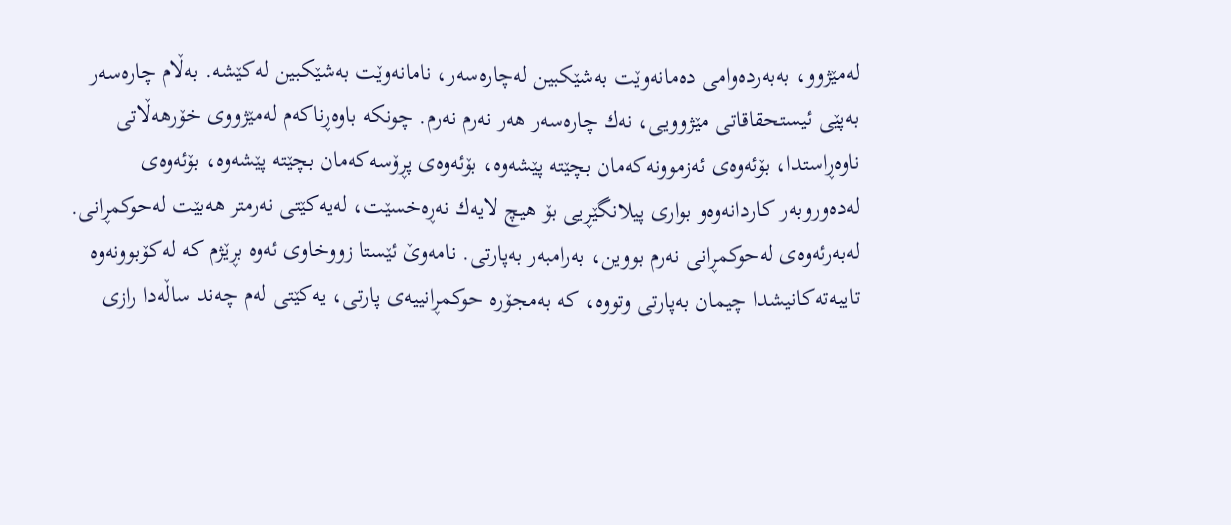له‌مێژوو، به‌به‌رده‌وامی‌ ده‌مانه‌وێت به‌شێكبین له‌چاره‌سه‌ر، نامانه‌وێت به‌شێكبین له‌كێشه‌. به‌ڵام چاره‌سه‌ر به‌پێی ئیستحقاقاتی مێژوویی، نه‌ك چاره‌سه‌ر هه‌ر نه‌رم نه‌رم. چونكه‌ باوه‌ڕناكه‌م له‌مێژووی خۆرهه‌ڵاتی‌ ناوه‌ڕاستدا، بۆئه‌وه‌ی‌ ئه‌زموونه‌كه‌مان بچێته‌ پێشه‌وه‌، بۆئه‌وه‌ی پڕۆسه‌كه‌مان بچێته‌ پێشه‌وه‌، بۆئه‌وه‌ی له‌ده‌وروبه‌ر كاردانه‌وه‌و بواری‌ پیلانگێڕیی‌ بۆ هیچ لایه‌ك نه‌ڕه‌خسێت، له‌یه‌كێتی نه‌رمتر هه‌بێت له‌حوكمڕانی‌. له‌به‌رئه‌وه‌ی‌ له‌حوكمڕانی نه‌رم بووین، به‌رامبه‌ر به‌پارتی. نامه‌وێ ئێستا زووخاوی ئه‌وه‌ بڕێژم كه‌ له‌كۆبوونه‌وه‌ تایبه‌ته‌كانیشدا چیمان به‌پارتی وتووه‌، كه‌ به‌مجۆره‌ حوكمڕانییه‌ی پارتی، یه‌كێتی‌ له‌م چه‌ند ساڵه‌دا رازی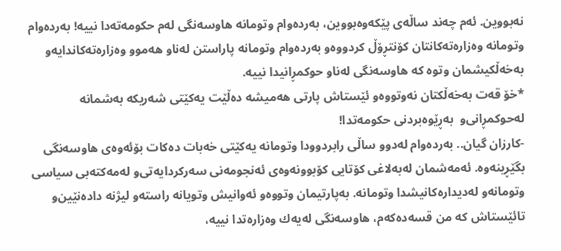نه‌بووین. ئه‌م چه‌ند ساڵه‌ی‌ پێكه‌وه‌بووین، به‌رده‌وام وتومانه‌ هاوسه‌نگی له‌م حكومه‌ته‌دا نییه‌! به‌رده‌وام وتومانه‌ وه‌زاره‌ته‌كانتان كۆنتڕۆڵ كردووه‌‌و به‌رده‌وام وتومانه‌ پاراستن له‌ناو هه‌موو وه‌زاره‌ته‌كاندایه‌‌و به‌خه‌ڵكیشمان وتوه‌ كه‌ هاوسه‌نگی له‌ناو حوكمڕانیدا نییه‌.
*خۆ قه‌ت به‌خه‌ڵكتان نه‌وتووه‌و ئێستاش پارتی هه‌میشه‌ ده‌ڵێت یه‌كێتی شه‌ریكه‌ به‌شمانه‌ له‌حوكمڕانی‌و  به‌ڕێوه‌بردنی حكومه‌تدا!
-كارزان گیان.. به‌رده‌وام له‌دوو ساڵی رابردوودا وتومانه‌ یه‌كێتی خه‌بات ده‌كات بۆئه‌وه‌ی هاوسه‌نگی بگێڕینه‌وه‌. ئه‌مه‌شمان له‌به‌لاغی كۆتایی كۆبوونه‌وه‌ی ئه‌نجومه‌نی سه‌ركردایه‌تی‌و له‌مه‌كته‌بی سیاسی وتومانه‌‌و له‌دیداره‌كانیشدا وتومانه‌. به‌پارتیمان وتووه‌‌و ئه‌وانیش وتویانه‌ راسته‌‌و لیژنه‌ داده‌نێین‌و تائێستاش كه‌ من قسه‌ده‌كه‌م، هاوسه‌نگی له‌یه‌ك وه‌زاره‌تدا نییه‌،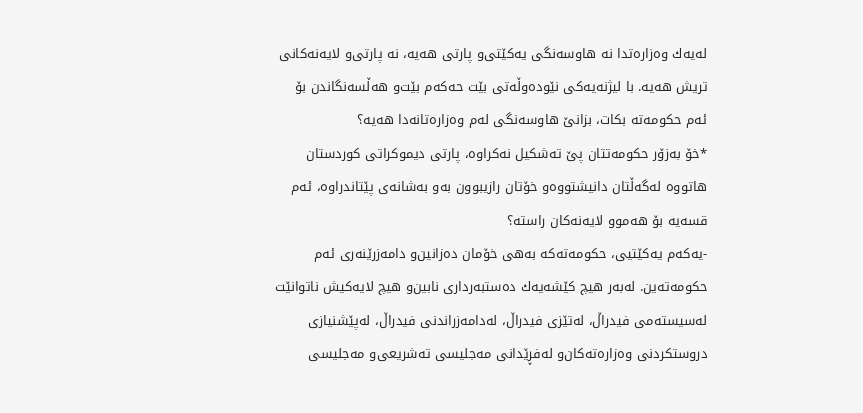له‌یه‌ك وه‌زاره‌تدا نه‌ هاوسه‌نگی یه‌كێتی‌و پارتی هه‌یه‌، نه‌ پارتی‌و لایه‌نه‌كانی تریش هه‌یه‌. با لیژنه‌یه‌كی نێوده‌وڵه‌تی بێت حه‌كه‌م بێت‌و هه‌ڵسه‌نگاندن بۆ ئه‌م حكومه‌ته‌ بكات، بزانێ هاوسه‌نگی له‌م وه‌زاره‌تانه‌دا هه‌یه‌؟
*خۆ به‌زۆر حكومه‌تتان پێ ته‌شكیل نه‌كراوه‌، پارتی دیموكراتی كوردستان هاتووه‌ له‌گه‌ڵتان دانیشتووه‌و خۆتان رازیبوون به‌و به‌شانه‌ی پێتاندراوه‌، ئه‌م قسه‌یه‌ بۆ هه‌موو لایه‌نه‌كان راسته‌؟
-یه‌كه‌م یه‌كێتیی‌، حكومه‌ته‌كه‌ به‌هی خۆمان ده‌زانین‌و دامه‌زرێنه‌ری ئه‌م حكومه‌ته‌ین. له‌به‌ر هیچ كێشه‌یه‌ك ده‌ستبه‌رداری نابین‌و هیچ لایه‌كیش ناتوانێت له‌سیسته‌می فیدراڵ، له‌تێزی فیدراڵ، له‌دامه‌زراندنی فیدراڵ، له‌پێشنیازی‌ دروستكردنی‌ وه‌زاره‌ته‌كان‌و له‌فڕێدانی مه‌جلیسی ته‌شریعی‌و مه‌جلیسی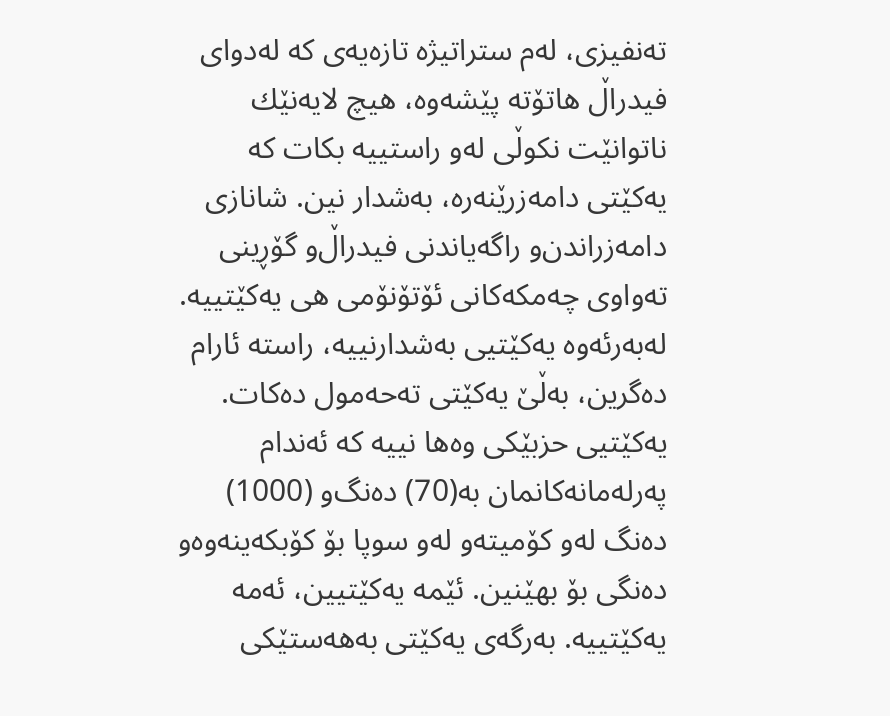ته‌نفیزی، له‌م ستراتیژه‌ تازه‌یه‌ی كه‌ له‌دوای‌ فیدراڵ هاتۆته‌ پێشه‌وه‌، هیچ لایه‌نێك ناتوانێت نكوڵی‌ له‌و راستییه‌ بكات كه‌ یه‌كێتی دامه‌زرێنه‌ره‌، به‌شدار نین. شانازی دامه‌زراندن‌و راگه‌یاندنی‌ فیدراڵ‌و گۆڕینی ته‌واوی چه‌مكه‌كانی ئۆتۆنۆمی هی یه‌كێتییه‌.  له‌به‌رئه‌وه‌ یه‌كێتیی‌ به‌شدارنییه‌، راسته‌ ئارام ده‌گرین، به‌ڵێ یه‌كێتی ته‌حه‌مول ده‌كات. یه‌كێتیی‌ حزبێكی وه‌ها نییه‌ كه‌ ئه‌ندام په‌رله‌مانه‌كانمان به‌(70) ده‌نگ‌و (1000) ده‌نگ له‌و كۆمیته‌و له‌و سوپا بۆ كۆبكه‌ینه‌وه‌‌و ده‌نگی‌ بۆ بهێنین. ئێمه‌ یه‌كێتیین، ئه‌مه‌ یه‌كێتییه‌. به‌رگه‌ی‌ یه‌كێتی به‌هه‌ستێكی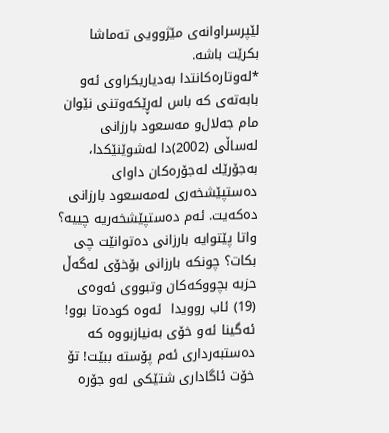لێپرسراوانه‌ی‌ مێژوویی‌ ته‌ماشا بكرێت باشه‌.
*له‌وتاره‌كانتدا به‌دیاریكراوی ئه‌و بابه‌ته‌ی كه‌ باس له‌ڕێكه‌وتنی نێوان مام جه‌لال‌و مه‌سعود بارزانی له‌ساڵی (2002)دا له‌شوێنێكدا، به‌جۆرێك له‌جۆره‌كان داوای ده‌ستپێشخه‌ری له‌مه‌سعود بارزانی ده‌كه‌یت. ئه‌م ده‌ستپێشخه‌ریه‌ چییه‌؟ واتا پێتوایه‌ بارزانی ده‌توانێت چی بكات؟ چونكه‌ بارزانی بۆخۆی له‌گه‌ڵ حزبه‌ بچووكه‌كان وتبووی ئه‌وه‌ی (19) ئاب روویدا  ئه‌وه‌ كوده‌تا بوو! ئه‌گینا ئه‌و خۆی به‌نیازبووه‌ كه‌ ده‌ستبه‌رداری ئه‌م پۆسته‌ ببێت! تۆ خۆت ئاگاداری شتێكی له‌و جۆره‌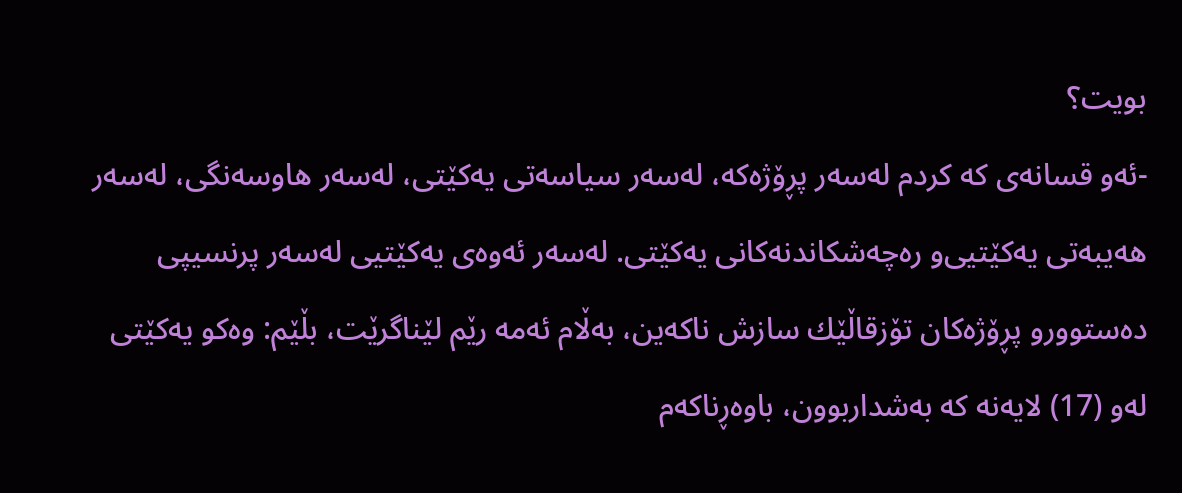بویت؟
-ئه‌و قسانه‌ی كه‌ كردم له‌سه‌ر پڕۆژه‌كه‌، له‌سه‌ر سیاسه‌تی یه‌كێتی، له‌سه‌ر هاوسه‌نگی، له‌سه‌ر هه‌یبه‌تی‌ یه‌كێتیی‌‌و ره‌چه‌شكاندنه‌كانی یه‌كێتی. له‌سه‌ر ئه‌وه‌ی یه‌كێتیی‌ له‌سه‌ر پرنسیپی‌ ده‌ستوورو پڕۆژه‌كان تۆزقاڵێك سازش ناكه‌ین، به‌ڵام ئه‌مه‌ رێم لێناگرێت، بڵێم: وه‌كو یه‌كێتی له‌و (17) لایه‌نه‌ كه‌ به‌شداربوون، باوه‌ڕناكه‌م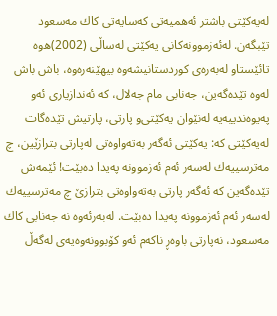له‌یه‌كێتی‌ باشتر ئه‌همیه‌تی كه‌سایه‌تی كاك مه‌سعود تێبگه‌ن. له‌ئه‌زموونه‌كانی‌ یه‌كێتی له‌ساڵی (2002)ه‌وه‌ تائێستا‌و له‌به‌ره‌ی كوردستانیشه‌وه‌ بیهێنه‌ره‌وه‌، باش باش له‌وه‌ تێده‌گه‌ین، جه‌نابی مام جه‌لال، كه‌ ئه‌ندازیاری ئه‌و په‌یوه‌ندییه‌یه‌ له‌نێوان یه‌كێتی‌‌و پارتی، پارتیش تێده‌گات له‌یه‌كێتی‌ كه‌: یه‌كێتی‌ ئه‌گه‌ر به‌ته‌واوه‌تی‌ له‌پارتی بترازێین، چ مه‌ترسییه‌ك له‌سه‌ر ئه‌م ئه‌زموونه‌ په‌یدا ده‌بێت! ئێمه‌ش تێده‌گه‌ین كه‌ ئه‌گه‌ر پارتی‌ به‌ته‌واوه‌تی بترازێ چ مه‌ترسییه‌ك له‌سه‌ر ئه‌م ئه‌زموونه‌ په‌یدا ده‌بێت. له‌به‌رئه‌وه‌ نه‌ جه‌نابی كاك مه‌سعود، نه‌پارتی باوه‌ڕ ناكه‌م ئه‌و كۆبوونه‌وه‌یه‌ی‌ له‌گه‌ڵ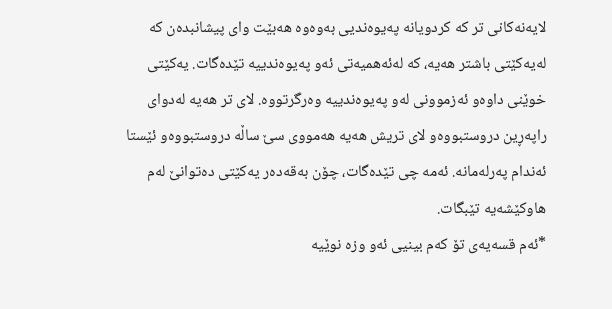لایه‌نه‌كانی‌ تر كه‌ كردویانه‌ په‌یوه‌ندیی به‌وه‌وه‌ هه‌بێت وای پیشانبده‌ن كه‌ له‌یه‌كێتی‌ باشتر هه‌یه‌، كه‌ له‌ئه‌همیه‌تی ئه‌و په‌یوه‌ندییه‌ تێده‌گات. یه‌كێتی‌ خوێنی‌ داوه‌و ئه‌زموونی‌ له‌و په‌یوه‌ندییه‌ وه‌رگرتووه‌. لای‌ تر هه‌یه‌ له‌دوای‌ راپه‌ڕین دروستبووه‌و لای‌ تریش هه‌یه‌ هه‌مووی‌ سێ ساڵه‌ دروستبووه‌و ئێستا ئه‌ندام په‌رله‌مانه‌. ئه‌مه‌ چی‌ تێده‌گات، چۆن به‌قه‌ده‌ر یه‌كێتی ده‌توانێ له‌م هاوكێشه‌یه‌ تێبگات.
*ئه‌م قسه‌یه‌ی‌ تۆ كه‌م بینیی‌ ئه‌و وزه‌ نوێیه‌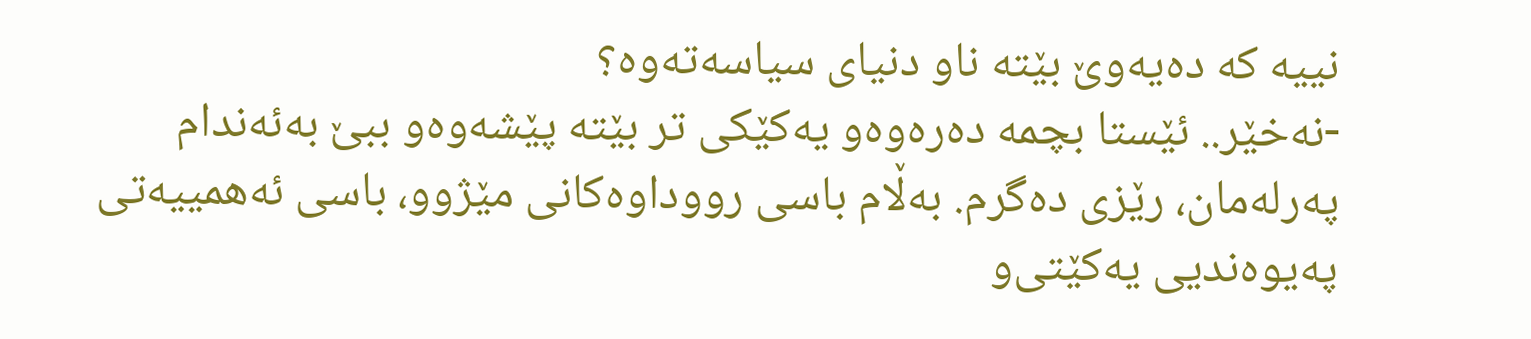نییه‌ كه‌ ده‌یه‌وێ بێته‌ ناو دنیای‌ سیاسه‌ته‌وه‌؟
-نه‌خێر.. ئێستا بچمه‌ ده‌ره‌وه‌و یه‌كێكی‌ تر بێته‌ پێشه‌وه‌و ببێ به‌ئه‌ندام په‌رله‌مان، رێزی‌ ده‌گرم. به‌ڵام باسی‌ رووداوه‌كانی‌ مێژوو، باسی‌ ئه‌همییه‌تی‌ په‌یوه‌ندیی‌ یه‌كێتی‌و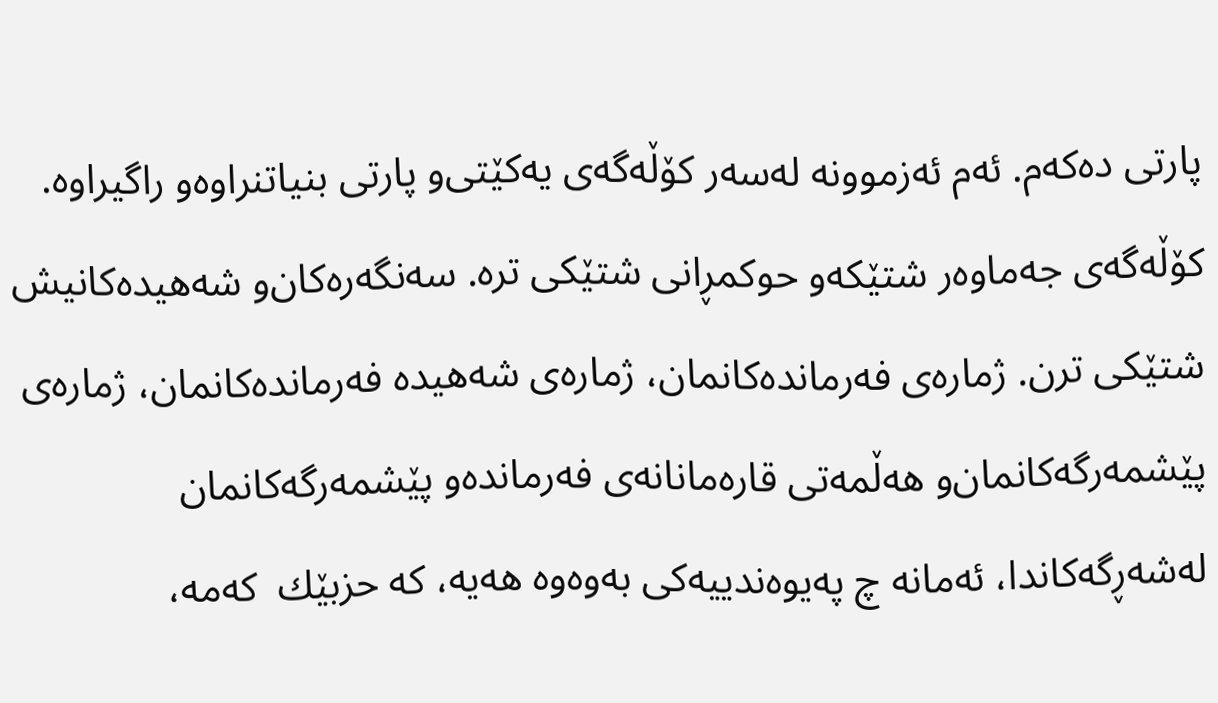پارتی‌ ده‌كه‌م. ئه‌م ئه‌زموونه‌ له‌سه‌ر كۆڵه‌گه‌ی‌ یه‌كێتی‌‌و پارتی‌ بنیاتنراوه‌و راگیراوه‌. كۆڵه‌گه‌ی‌ جه‌ماوه‌ر شتێكه‌‌و حوكمڕانی‌ شتێكی‌ تره‌. سه‌نگه‌ره‌كان‌و شه‌هیده‌كانیش شتێكی‌ ترن. ژماره‌ی‌ فه‌رمانده‌كانمان، ژماره‌ی‌ شه‌هیده‌ فه‌رمانده‌كانمان، ژماره‌ی‌ پێشمه‌رگه‌كانمان‌و هه‌ڵمه‌تی‌ قاره‌مانانه‌ی‌ فه‌رمانده‌و پێشمه‌رگه‌كانمان له‌شه‌ڕگه‌كاندا، ئه‌مانه‌ چ په‌یوه‌ندییه‌كی‌ به‌وه‌وه‌ هه‌یه‌، كه‌ حزبێك  كه‌مه‌،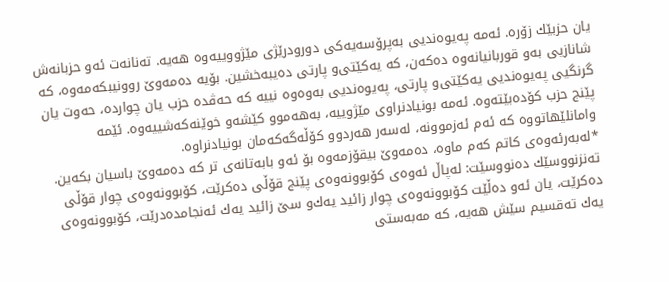یان حزبێك زۆره‌. ئه‌مه‌ په‌یوه‌ندیی‌ به‌پرۆسه‌یه‌كی‌ دورودرێژی‌ مێژووییه‌وه‌ هه‌یه‌. ته‌نانه‌ت ئه‌و حزبانه‌ش شانازیی‌ به‌و قوربانیانه‌وه‌ ده‌كه‌ن، كه‌ یه‌كێتی‌و پارتی‌ ده‌یبه‌خشین. بۆیه‌ ده‌مه‌وێ روونیبكه‌مه‌وه‌، كه‌ گرنگیی‌ په‌یوه‌ندیی یه‌كێتی‌‌و پارتی‌، په‌یوه‌ندیی‌ به‌وه‌وه‌ نییه‌ كه‌ حه‌ڤده‌ حزب یان چوارده‌، حه‌وت یان پێنج حزب كۆده‌بێته‌وه‌. ئه‌مه‌ بونیادنراوی‌ مێژوییه‌، به‌هه‌موو كێشه‌و خوێنه‌كه‌شییه‌وه‌. ئێمه‌ وامانلێهاتووه‌ كه‌ ئه‌م ئه‌زموونه‌، له‌سه‌ر هه‌ردوو كۆڵه‌گه‌كه‌مان بونیادنراوه‌.
*له‌به‌رئه‌وه‌ی‌ كاتم كه‌م ماوه‌، ده‌مه‌وێ بیقۆزمه‌وه‌ بۆ ئه‌و بابه‌تانه‌ی‌ تر كه‌ ده‌مه‌وێ باسیان بكه‌ین. ته‌نزنووسێك ده‌نووسێت: له‌پاڵ ئه‌وه‌ی‌ كۆبوونه‌وه‌ی‌ پێنج قۆڵی‌ ده‌كرێت، كۆبوونه‌وه‌ی‌ چوار قۆڵی‌ ده‌كرێت، یان ئه‌و ده‌ڵێت كۆبوونه‌وه‌ی‌ چوار زائید یه‌ك‌و سێ زائید یه‌ك ئه‌نجامده‌درێت، كۆبوونه‌وه‌ی‌ یه‌ك ته‌قسیم سێش هه‌یه‌، كه‌ مه‌به‌ستی‌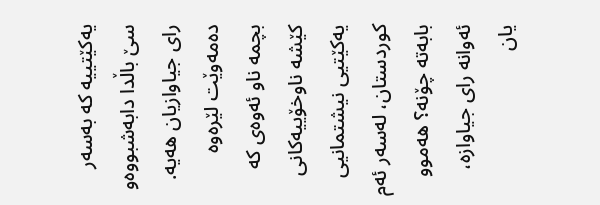یه‌كێتییه‌ كه‌ به‌سه‌ر سێ باڵدا دابه‌شبووه‌و رای‌ جیاوازیان هه‌یه‌. ده‌مه‌وێت لێره‌وه‌ بچمه‌ ناو ئه‌وه‌ی‌ كه‌ كێشه‌ ناوخۆییه‌كانی‌ یه‌كێتیی‌ نیشتمانیی‌ كوردستان، له‌سه‌ر ئه‌م بابه‌ته‌ چۆنه‌؟ هه‌موو ئه‌وانه‌ رای‌ جیاوازه‌، یان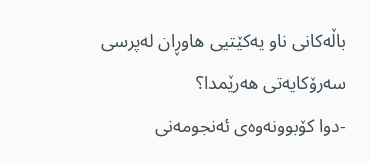باڵه‌كانی‌ ناو یه‌كێتیی‌ هاوڕان له‌پرسی‌ سه‌رۆكایه‌تی‌ هه‌رێمدا؟
-دوا كۆبوونه‌وه‌ی‌ ئه‌نجومه‌نی‌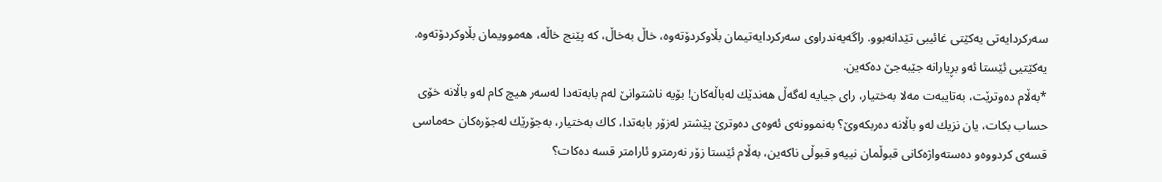سه‌ركردایه‌تی‌ یه‌كێتی‌ غائیبی‌ تێدانه‌بوو. راگه‌یه‌ندراوی‌ سه‌ركردایه‌تیمان بڵاوكردۆته‌وه‌، خاڵ به‌خاڵ، كه‌ پێنج خاڵه‌، هه‌موویمان بڵاوكردۆته‌وه‌. یه‌كێتیی‌ ئێستا ئه‌و بڕیارانه‌ جێبه‌جێ ده‌كه‌ین.
*به‌ڵام ده‌وترێت، به‌تایبه‌ت مه‌لا به‌ختیار، رای‌ جیایه‌ له‌گه‌ڵ هه‌ندێك له‌باڵه‌كان! بۆیه‌ ناشتوانێ له‌م بابه‌ته‌دا له‌سه‌ر هیچ كام له‌و باڵانه‌ خۆی‌ حساب بكات، یان نزیك له‌و باڵانه‌ ده‌ربكه‌وێ؟ به‌نموونه‌ی‌ ئه‌وه‌ی‌ ده‌وترێ پێشتر له‌زۆر بابه‌تدا، كاك به‌ختیار، به‌جۆرێك له‌جۆره‌كان حه‌ماسی‌ قسه‌ی‌ كردووه‌‌و ده‌سته‌واژه‌كانی‌ قبوڵمان نییه‌و قبوڵی‌ ناكه‌ین، به‌ڵام ئێستا زۆر نه‌رمتر‌و ئارامتر قسه‌ ده‌كات؟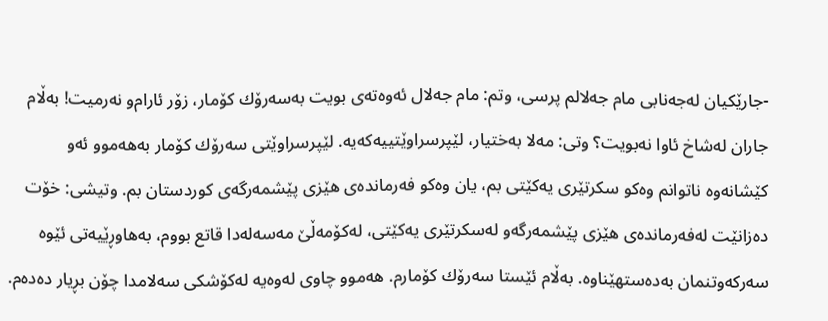-جارێكیان له‌جه‌نابی‌ مام جه‌لالم پرسی‌، وتم: مام جه‌لال ئه‌وه‌ته‌ی‌ بویت به‌سه‌رۆك كۆمار، زۆر ئارام‌و نه‌رمیت! به‌ڵام جاران له‌شاخ ئاوا نه‌بویت؟ وتی‌: مه‌لا به‌ختیار، لێپرسراوێتییه‌كه‌یه‌. لێپرسراوێتی‌ سه‌رۆك كۆمار به‌هه‌موو ئه‌و كێشانه‌وه‌ ناتوانم وه‌كو سكرتێری‌ یه‌كێتی بم، یان وه‌كو فه‌رمانده‌ی‌ هێزی‌ پێشمه‌رگه‌ی‌ كوردستان بم. وتیشی‌: خۆت ده‌زانێت له‌فه‌رمانده‌ی‌ هێزی‌ پێشمه‌رگه‌و له‌سكرتێری‌ یه‌كێتی، له‌كۆمه‌ڵێ مه‌سه‌له‌دا قاتع بووم، به‌هاوڕێیه‌تی‌ ئێوه‌ سه‌ركه‌وتنمان به‌ده‌ستهێناوه‌. به‌ڵام ئێستا سه‌رۆك كۆمارم. هه‌موو چاوی‌ له‌وه‌یه‌ له‌كۆشكی‌ سه‌لامدا چۆن بڕیار ده‌ده‌م.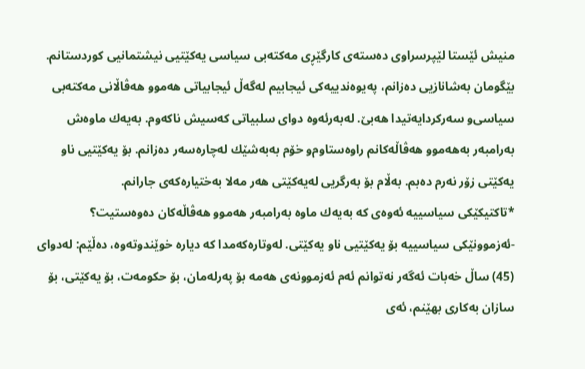منیش ئێستا لێپرسراوی‌ ده‌سته‌ی‌ كارگێڕی‌ مه‌كته‌بی‌ سیاسی‌ یه‌كێتیی نیشتمانیی‌ كوردستانم. بێگومان به‌شانازیی‌ ده‌زانم، په‌یوه‌ندییه‌كی‌ ئیجابیم له‌گه‌ڵ ئیجابیاتی‌ هه‌موو هه‌ڤاڵانی‌ مه‌كته‌بی‌ سیاسی‌‌و سه‌ركردایه‌تیدا هه‌بێ. له‌به‌رئه‌وه‌ دوای‌ سلبیاتی‌ كه‌سیش ناكه‌وم. به‌یه‌ك ماوه‌ش به‌رامبه‌ر به‌هه‌موو هه‌ڤاڵه‌كانم راوه‌ستاوم‌و خۆم به‌به‌شێك له‌چاره‌سه‌ر ده‌زانم. بۆ یه‌كێتیی‌ ناو یه‌كێتی زۆر نه‌رم ده‌بم. به‌ڵام بۆ به‌رگریی‌ له‌یه‌كێتی هه‌ر مه‌لا به‌ختیاره‌كه‌ی‌ جارانم.
*تاكتیكێكی‌ سیاسییه‌ ئه‌وه‌ی‌ كه‌ به‌یه‌ك ماوه‌ به‌رامبه‌ر هه‌موو هه‌ڤاڵه‌كان ده‌وه‌ستیت؟
-ئه‌زموونێكی‌ سیاسییه‌ بۆ یه‌كێتیی‌ ناو یه‌كێتی. له‌وتاره‌كه‌مدا كه‌ دیاره‌ خوێندوته‌وه‌، ده‌ڵێم: له‌دوای‌ (45) ساڵ خه‌بات ئه‌گه‌ر نه‌توانم ئه‌م ئه‌زموونه‌ی‌ هه‌مه‌ بۆ په‌رله‌مان، بۆ حكومه‌ت، بۆ یه‌كێتی، بۆ سازان به‌كاری‌ بهێنم، ئه‌ی‌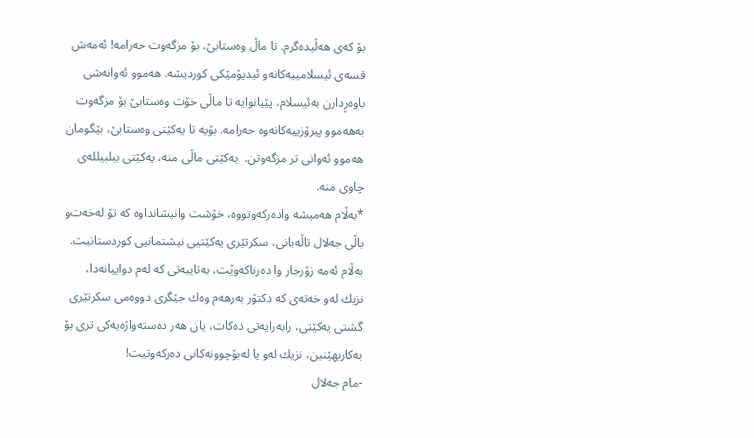بۆ كه‌ی‌ هه‌ڵیده‌گرم. تا ماڵ وه‌ستابێ، بۆ مزگه‌وت حه‌رامه‌! ئه‌مه‌ش قسه‌ی‌ ئیسلامییه‌كانه‌‌و ئیدیۆمێكی‌ كوردیشه‌. هه‌موو ئه‌وانه‌شی‌ باوه‌ڕدارن به‌ئیسلام، پێیانوایه‌ تا ماڵی‌ خۆت وه‌ستابێ بۆ مزگه‌وت به‌هه‌موو پیرۆزییه‌كانه‌وه‌ حه‌رامه‌. بۆیه‌ تا یه‌كێتی وه‌ستابێ، بێگومان هه‌موو ئه‌وانی‌ تر مزگه‌وتن.  یه‌كێتی ماڵی‌ منه‌، یه‌كێتی بیلبیلله‌ی‌ چاوی‌ منه‌.
*به‌ڵام هه‌میشه‌ واده‌ركه‌وتووه‌، خۆشت وانیشانداوه‌ كه‌ تۆ له‌خه‌ت‌و باڵی‌ جه‌لال تاڵه‌بانی‌، سكرتێری‌ یه‌كێتیی‌ نیشتمانیی‌ كوردستانیت. به‌ڵام ئه‌مه‌ زۆرجار وا ده‌رناكه‌وێت، به‌تایبه‌تی‌ كه‌ له‌م دواییانه‌دا، نزیك له‌و خه‌ته‌ی‌ كه‌ دكتۆر به‌رهه‌م وه‌ك جێگری‌ دووه‌می‌ سكرتێری‌ گشتی‌ یه‌كێتی، رابه‌رایه‌تی‌ ده‌كات، یان هه‌ر ده‌سته‌واژه‌یه‌كی‌ تری‌ بۆ به‌كاربهێنین، نزیك له‌و یا له‌بۆچوونه‌كانی‌ ده‌ركه‌وتیت!
-مام جه‌لال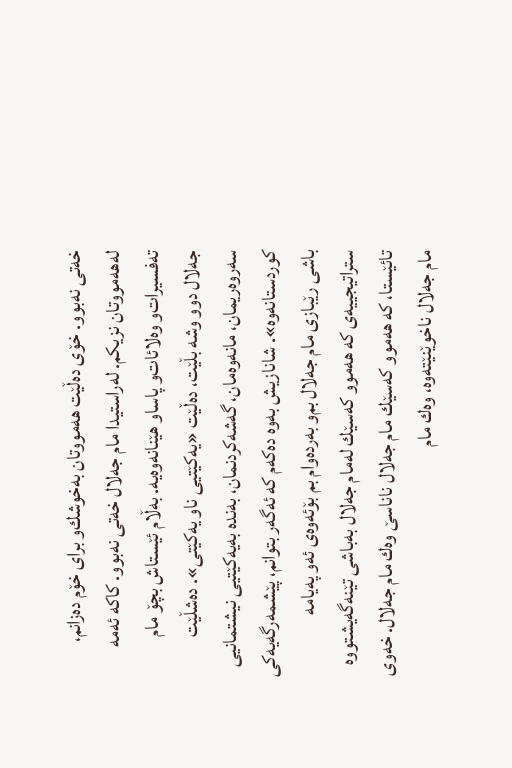خه‌تی‌ نه‌بوو. خۆی‌ ده‌ڵێت هه‌مووتان به‌خوشك‌و برای‌ خۆم ده‌زانم، له‌هه‌مووتان نزیكم. له‌راستیدا مام جه‌لال خه‌تی‌ نه‌بوو. كاكه‌ ئه‌مه‌ ته‌فسیرات‌و وه‌لائات‌و پاساو هێنانه‌وه‌یه‌. به‌ڵام ئێستاش بچۆ مام جه‌لال دوو وشه‌ بڵێت، ده‌ڵێت «یه‌كێتیی ناو یه‌كێتی». ده‌شڵێت سه‌روه‌ریمان، مانه‌وه‌مان، گه‌شه‌كردنمان، به‌نده‌ به‌یه‌كێتیی‌ نیشتمانیی‌ كوردستانه‌وه‌». شانازیش به‌وه‌ ده‌كه‌م كه‌ ئه‌گه‌ر بتوانم، پێشمه‌رگه‌یه‌كی‌ باشی‌ رێبازی‌ مام جه‌لال بم‌و به‌رده‌وام بم بۆئه‌وه‌ی‌ ئه‌و په‌یامه‌ ستراتیجییه‌ی‌ كه‌ هه‌موو كه‌سێك له‌مام جه‌لال به‌باشی‌ تێنه‌گه‌یشتووه‌ تائێستا، كه‌ هه‌موو كه‌سێك مام جه‌لال ناناسێ وه‌ك مام جه‌لال. خه‌وی‌ مام جه‌لال ناخوێنێته‌وه‌، وه‌ك مام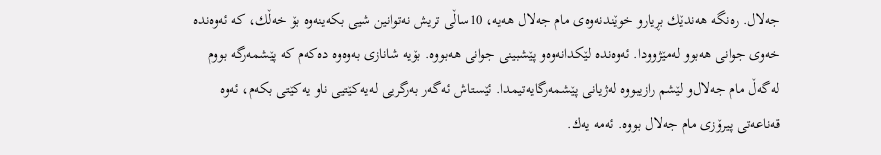جه‌لال. ره‌نگه‌ هه‌ندێك بڕیارو خوێندنه‌وه‌ی‌ مام جه‌لال هه‌یه‌، 10ساڵی‌ تریش نه‌توانین شیی بكه‌ینه‌وه‌ بۆ خه‌ڵك، كه‌ ئه‌وه‌نده‌ خه‌وی‌ جوانی‌ هه‌بوو له‌مێژوودا. ئه‌وه‌نده‌ لێكدانه‌وه‌و پێشبینی‌ جوانی‌ هه‌بووه‌. بۆیه‌ شانازی‌ به‌وه‌وه‌ ده‌كه‌م كه‌ پێشمه‌رگه‌ بووم له‌گه‌ڵ مام جه‌لال‌و لێشم رازیبووه‌ له‌ژیانی‌ پێشمه‌رگایه‌تیمدا. ئێستاش ئه‌گه‌ر به‌رگریی‌ له‌یه‌كێتیی‌ ناو یه‌كێتی بكه‌م، ئه‌وه‌ قه‌ناعه‌تی‌ پیرۆزی‌ مام جه‌لال بووه‌. ئه‌مه‌ یه‌ك.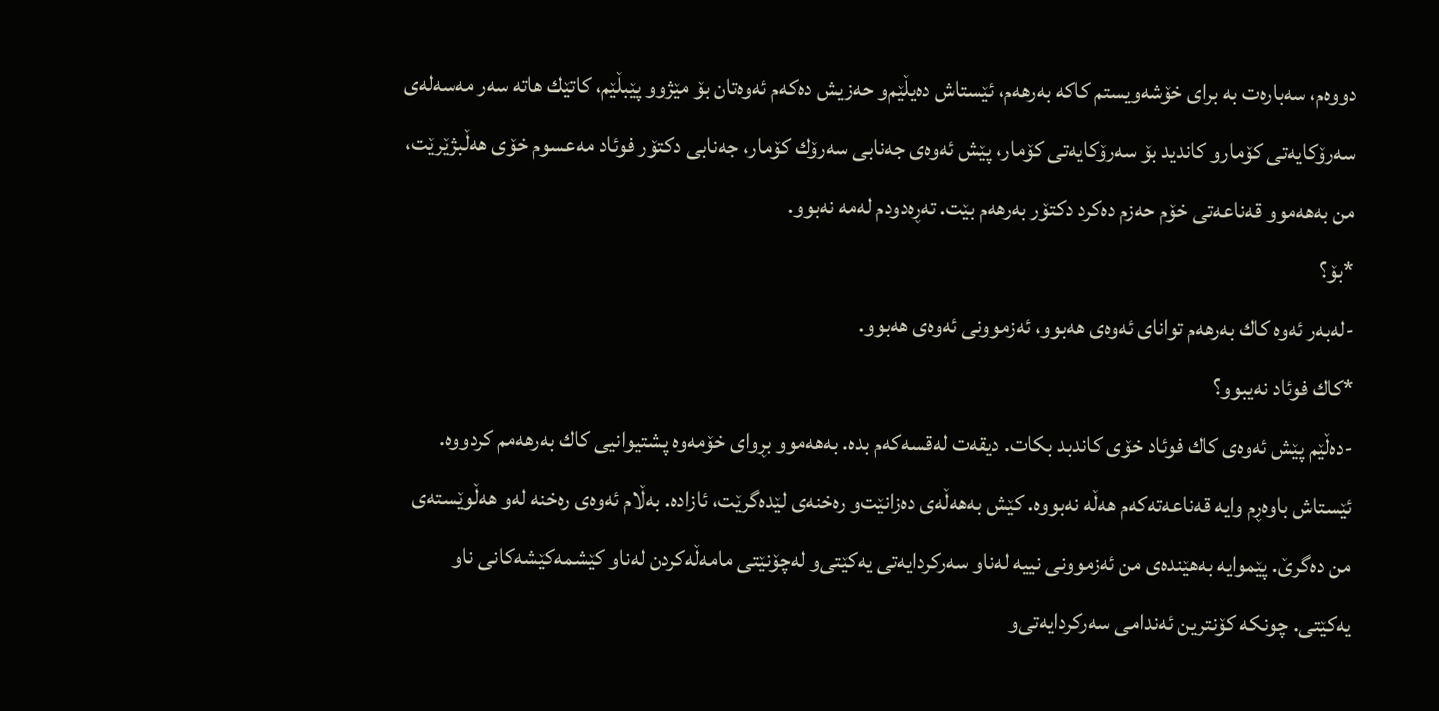دووه‌م، سه‌باره‌ت به‌ برای‌ خۆشه‌ویستم كاكه‌ به‌رهه‌م، ئێستاش ده‌یڵێم‌و حه‌زیش ده‌كه‌م ئه‌وه‌تان بۆ مێژوو پێبڵێم، كاتێك هاته‌ سه‌ر مه‌سه‌له‌ی‌ سه‌رۆكایه‌تی‌ كۆمارو كاندید بۆ سه‌رۆكایه‌تی‌ كۆمار، پێش ئه‌وه‌ی‌ جه‌نابی‌ سه‌رۆك كۆمار، جه‌نابی‌ دكتۆر فوئاد مه‌عسوم خۆی‌ هه‌ڵبژێرێت، من به‌هه‌موو قه‌ناعه‌تی‌ خۆم حه‌زم ده‌كرد دكتۆر به‌رهه‌م بێت. ته‌ڕه‌دودم له‌مه‌ نه‌بوو.
*بۆ؟
-له‌به‌ر ئه‌وه‌ كاك به‌رهه‌م توانای‌ ئه‌وه‌ی‌ هه‌بوو، ئه‌زموونی‌ ئه‌وه‌ی‌ هه‌بوو.
*كاك فوئاد نه‌یبوو؟
-ده‌ڵێم پێش ئه‌وه‌ی‌ كاك فوئاد خۆی‌ كاندبد بكات. دیقه‌ت له‌قسه‌كه‌م بده‌. به‌هه‌موو بڕوای‌ خۆمه‌وه‌ پشتیوانیی‌ كاك به‌رهه‌مم كردووه‌. ئێستاش باوه‌ڕم وایه‌ قه‌ناعه‌ته‌كه‌م هه‌ڵه‌ نه‌بووه‌. كێش به‌هه‌ڵه‌ی‌ ده‌زانێت‌و ره‌خنه‌ی‌ لێده‌گرێت، ئازاده‌. به‌ڵام ئه‌وه‌ی‌ ره‌خنه‌ له‌و هه‌ڵوێسته‌ی‌ من ده‌گرێ. پێموایه‌ به‌هێنده‌ی‌ من ئه‌زموونی‌ نییه‌ له‌ناو سه‌ركردایه‌تی‌ یه‌كێتی‌و له‌چۆنێتی‌ مامه‌ڵه‌كردن له‌ناو كێشمه‌كێشه‌كانی‌ ناو یه‌كێتی‌. چونكه‌ كۆنترین ئه‌ندامی‌ سه‌ركردایه‌تی‌‌و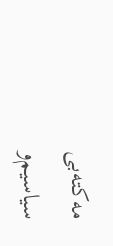مه‌كته‌بی‌ سیاسیم‌و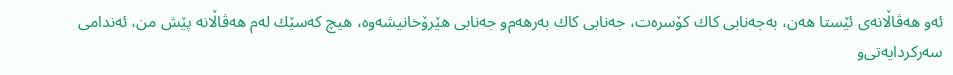ئه‌و هه‌ڤاڵانه‌ی‌ ئێستا هه‌ن، به‌جه‌نابی‌ كاك كۆسره‌ت، جه‌نابی‌ كاك به‌رهه‌م‌و جه‌نابی‌ هێرۆخانیشه‌وه‌، هیچ كه‌سێك له‌م هه‌ڤاڵانه‌ پێش من، ئه‌ندامی‌ سه‌ركردایه‌تی‌‌و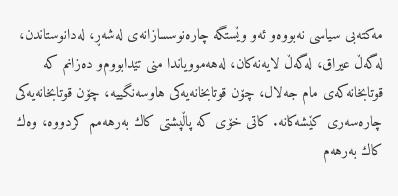مه‌كته‌بی‌ سیاسی‌ نه‌بووه‌و ئه‌و وێستگه‌ چاره‌نوسسازانه‌ی‌ له‌شه‌ڕ، له‌دانوستاندن، له‌گه‌ڵ عیراق، له‌گه‌ڵ لایه‌نه‌كان، له‌هه‌موویاندا منی‌ تێدابووم‌و ده‌زانم كه‌ قوتابخانه‌كه‌ی‌ مام جه‌لال، چۆن قوتابخانه‌یه‌كی‌ هاوسه‌نگییه‌، چۆن قوتابخانه‌یه‌كی‌ چاره‌سه‌ری‌ كێشه‌كانه‌. كاتی‌ خۆی‌ كه‌ پاڵپشتی‌ كاك به‌رهه‌مم كردووه‌، وه‌ك كاك به‌رهه‌م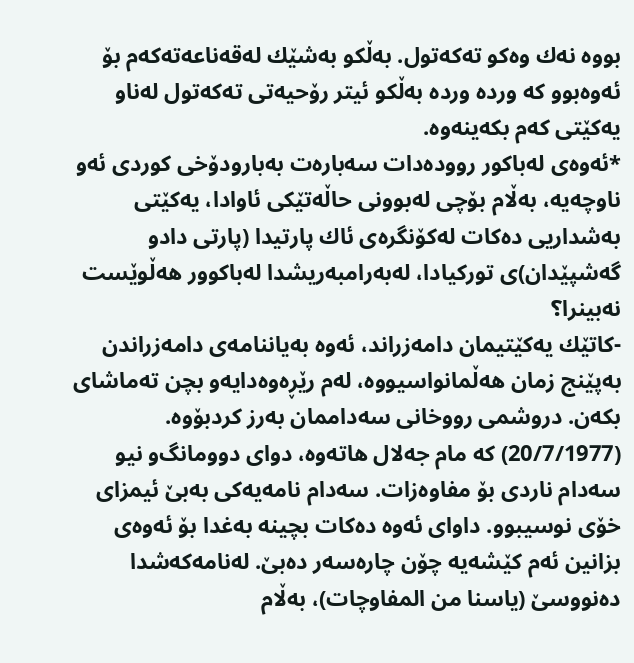بووه‌ نه‌ك وه‌كو ته‌كه‌تول. به‌ڵكو به‌شێك له‌قه‌ناعه‌ته‌كه‌م بۆ ئه‌وه‌بوو كه‌ ورده‌ ورده‌ به‌ڵكو ئیتر رۆحیه‌تی‌ ته‌كه‌تول له‌ناو یه‌كێتی‌ كه‌م بكه‌ینه‌وه‌.
*ئه‌وه‌ی‌ له‌باكور رووده‌دات سه‌باره‌ت به‌بارودۆخی‌ كوردی‌ ئه‌و ناوچه‌یه‌، به‌ڵام بۆچی‌ له‌بوونی‌ حاڵه‌تێكی‌ ئاوادا، یه‌كێتی‌ به‌شداریی ده‌كات له‌كۆنگره‌ی‌ ئاك پارتیدا (پارتی‌ دادو گه‌شپێدان)ی‌ توركیادا، له‌به‌رامبه‌ریشدا له‌باكوور هه‌ڵوێست نه‌بینرا؟
-كاتێك یه‌كێتیمان دامه‌زراند، ئه‌وه‌ به‌یاننامه‌ی‌ دامه‌زراندن به‌پێنج زمان هه‌ڵمانواسیووه‌، له‌م رێڕه‌وه‌دایه‌‌و بچن ته‌ماشای‌ بكه‌ن. دروشمی‌ رووخانی‌ سه‌داممان به‌رز كردبۆوه‌. (20/7/1977) كه‌ مام جه‌لال هاته‌وه‌، دوای‌ دوومانگ‌و نیو سه‌دام ناردی‌ بۆ مفاوه‌زات. سه‌دام نامه‌یه‌كی‌ به‌بێ ئیمزای‌ خۆی‌ نوسیبوو. داوای‌ ئه‌وه‌ ده‌كات بچینه‌ به‌غدا بۆ ئه‌وه‌ی‌ بزانین ئه‌م كێشه‌یه‌ چۆن چاره‌سه‌ر ده‌بێ. له‌نامه‌كه‌شدا ده‌نووسێ (یاسنا من المفاوچات)، به‌ڵام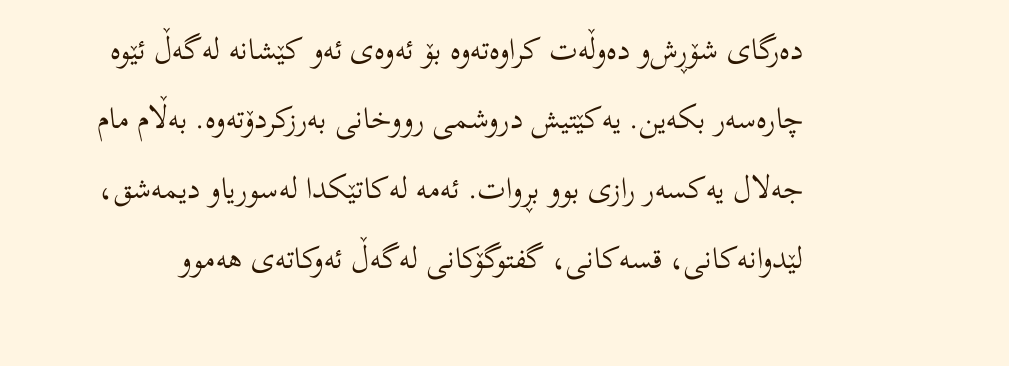ده‌رگای‌ شۆڕش‌و ده‌وڵه‌ت كراوه‌ته‌وه‌ بۆ ئه‌وه‌ی‌ ئه‌و كێشانه‌ له‌گه‌ڵ ئێوه‌ چاره‌سه‌ر بكه‌ین. یه‌كێتیش دروشمی‌ رووخانی‌ به‌رزكردۆته‌وه‌. به‌ڵام مام جه‌لال یه‌كسه‌ر رازی‌ بوو بڕوات. ئه‌مه‌ له‌كاتێكدا له‌سوریاو دیمه‌شق، لێدوانه‌كانی‌، قسه‌كانی‌، گفتوگۆكانی‌ له‌گه‌ڵ ئه‌وكاته‌ی‌ هه‌موو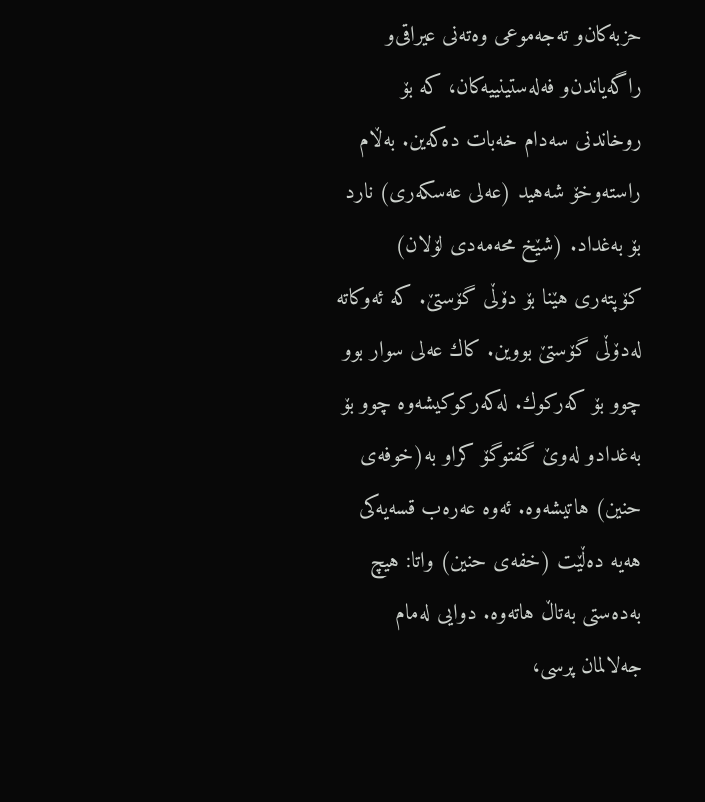حزبه‌كان‌و ته‌جه‌موعی‌ وه‌ته‌نی‌ عیراقی‌‌و راگه‌یاندن‌و فه‌له‌ستینییه‌كان، كه‌ بۆ روخاندنی‌ سه‌دام خه‌بات ده‌كه‌ین. به‌ڵام راسته‌وخۆ شه‌هید (عه‌لی‌ عه‌سكه‌ری‌) نارد بۆ به‌غداد. (شێخ محه‌مه‌دی‌ لۆلان) كۆپته‌ری هێنا بۆ دۆڵی‌ گۆستێ. كه‌ ئه‌وكاته‌  له‌دۆڵی‌ گۆستێ بووین. كاك عه‌لی‌ سوار بوو چوو بۆ كه‌ركوك. له‌كه‌ركوكیشه‌وه‌ چوو بۆ به‌غدادو له‌وێ گفتوگۆ كرا‌و به‌(خوفه‌ی‌ حنین) هاتیشه‌وه‌. ئه‌وه‌ عه‌ره‌ب قسه‌یه‌كی‌ هه‌یه‌ ده‌ڵێت (خفه‌ی‌ حنین) واتا: هیچ به‌ده‌ستی‌ به‌تاڵ هاته‌وه‌. دوایی‌ له‌مام جه‌لالمان پرسی‌،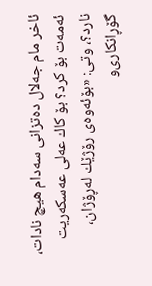ئاخر مام جه‌لال ده‌تزانی‌ سه‌دام هیچ نادات، ئه‌مه‌ت بۆ كرد؟ بۆ كاك عه‌لی‌ عه‌سكه‌ریت نارد؟، وتی‌: «بۆئه‌وه‌ی‌ رۆژێك له‌ڕۆژان، گۆڕانكاری‌‌و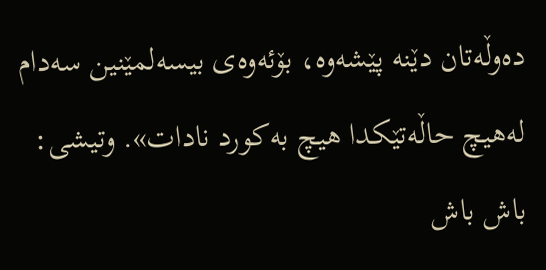ده‌وڵه‌تان دێنه‌ پێشه‌وه‌، بۆئه‌وه‌ی‌ بیسه‌لمێنین سه‌دام له‌هیچ حاڵه‌تێكدا هیچ به‌كورد نادات». وتیشی‌: باش باش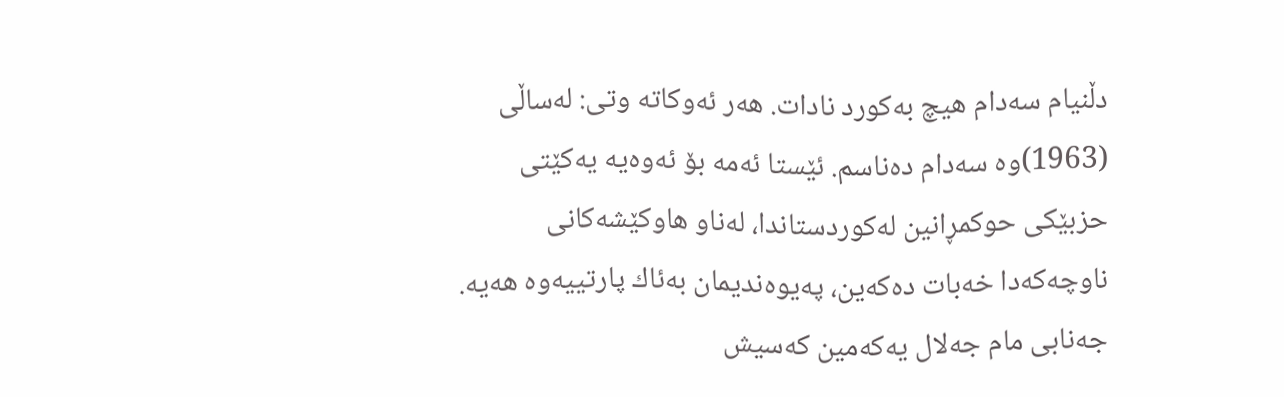دڵنیام سه‌دام هیچ به‌كورد نادات. هه‌ر ئه‌وكاته‌ وتی‌: له‌ساڵی‌ (1963)وه‌ سه‌دام ده‌ناسم. ئێستا ئه‌مه‌ بۆ ئه‌وه‌یه‌ یه‌كێتی حزبێكی‌ حوكمڕانین له‌كوردستاندا، له‌ناو هاوكێشه‌كانی‌ ناوچه‌كه‌دا خه‌بات ده‌كه‌ین، په‌یوه‌ندیمان به‌ئاك پارتییه‌وه‌ هه‌یه‌. جه‌نابی‌ مام جه‌لال یه‌كه‌مین كه‌سیش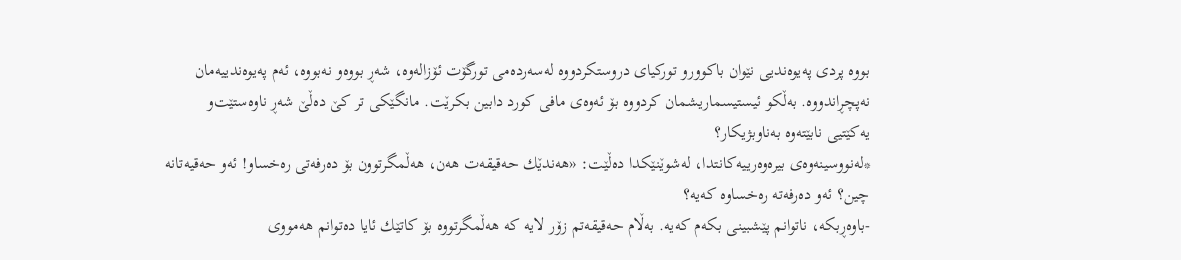بووه‌ پردی‌ په‌یوه‌ندیی‌ نێوان باكوورو توركیای‌ دروستكردووه‌ له‌سه‌رده‌می تورگۆت ئۆزاله‌وه‌، شه‌ڕ بووه‌و نه‌بووه‌، ئه‌م په‌یوه‌ندییه‌مان نه‌پچڕاندووه‌. به‌ڵكو ئیستیسماریشمان كردووه‌ بۆ ئه‌وه‌ی‌ مافی‌ كورد دابین بكرێت. مانگێكی‌ تر كێ ده‌ڵێ شه‌ڕ ناوه‌ستێت‌و یه‌كێتیی‌ نابێته‌وه‌ به‌ناوبژیكار؟
*له‌نووسینه‌وه‌ی‌ بیره‌وه‌رییه‌كانتدا، له‌شوێنێكدا ده‌ڵێت: «هه‌ندێك حه‌قیقه‌ت هه‌ن، هه‌ڵمگرتوون بۆ ده‌رفه‌تی‌ ره‌خساو! ئه‌و حه‌قیه‌تانه‌ چین؟ ئه‌و ده‌رفه‌ته‌ ره‌خساوه‌ كه‌یه‌؟
-باوه‌ڕبكه‌، ناتوانم پێشبینی‌ بكه‌م كه‌یه‌. به‌ڵام حه‌قیقه‌تم زۆر لایه‌ كه‌ هه‌ڵمگرتووه‌ بۆ كاتێك ئایا ده‌توانم هه‌مووی‌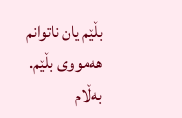بڵێم یان ناتوانم هه‌مووی‌ بڵێم. به‌ڵام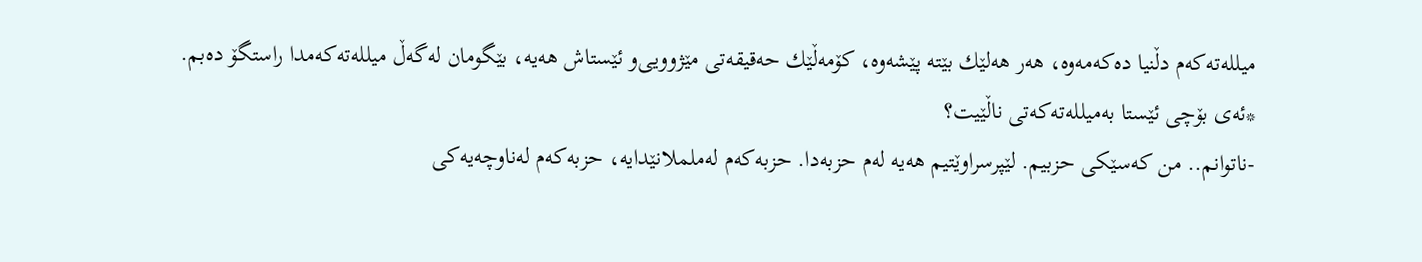میلله‌ته‌كه‌م دڵنیا ده‌كه‌مه‌وه‌، هه‌ر هه‌لێك بێته‌ پێشه‌وه‌، كۆمه‌ڵێك حه‌قیقه‌تی‌ مێژوویی‌‌و ئێستاش هه‌یه‌، بێگومان له‌گه‌ڵ میلله‌ته‌كه‌مدا راستگۆ ده‌بم.
*ئه‌ی‌ بۆچی‌ ئێستا به‌میلله‌ته‌كه‌تی‌ ناڵێیت؟
-ناتوانم.. من كه‌سێكی‌ حزبیم. لێپرسراوێتیم هه‌یه‌ له‌م حزبه‌دا. حزبه‌كه‌م له‌ململانێدایه‌، حزبه‌كه‌م له‌ناوچه‌یه‌كی‌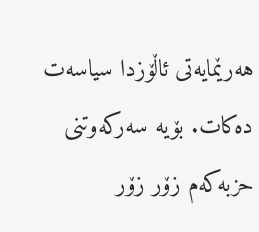هه‌رێمایه‌تی‌ ئاڵۆزدا سیاسه‌ت ده‌كات. بۆیه‌ سه‌ركه‌وتنی‌ حزبه‌كه‌م زۆر زۆر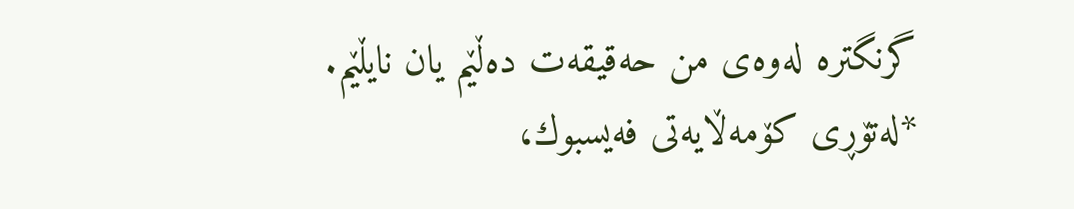گرنگتره‌ له‌وه‌ی‌ من حه‌قیقه‌ت ده‌ڵێم یان نایڵێم.
*له‌تۆڕی‌ كۆمه‌ڵایه‌تی‌ فه‌یسبوك،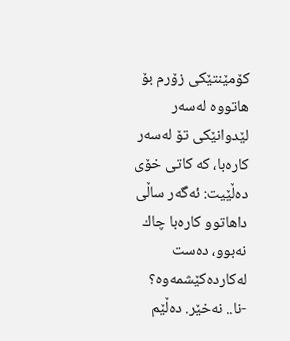كۆمێنتێكی‌ زۆرم بۆ هاتووه‌ له‌سه‌ر لێدوانێكی‌ تۆ له‌سه‌ر كاره‌با، كه‌ كاتی‌ خۆی‌ ده‌ڵێیت: ئه‌گه‌ر ساڵی‌ داهاتوو كاره‌با چاك نه‌بوو، ده‌ست له‌كارده‌كێشمه‌وه‌؟
-نا.. نه‌خێر. ده‌ڵێم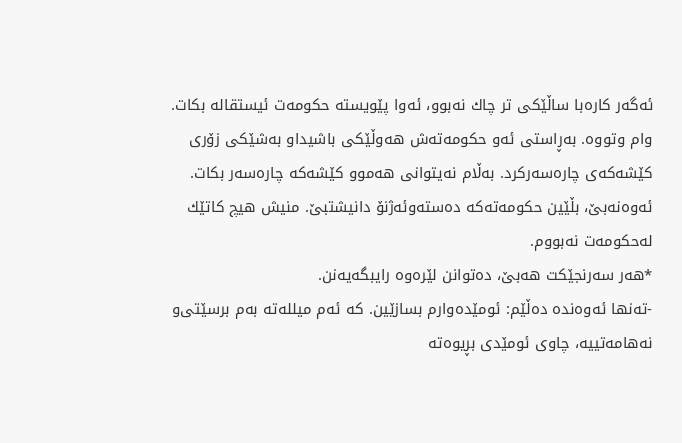ئه‌گه‌ر كاره‌با ساڵێكی‌ تر چاك نه‌بوو، ئه‌وا پێویسته‌ حكومه‌ت ئیستقاله‌ بكات. وام وتووه‌. به‌ڕاستی‌ ئه‌و حكومه‌ته‌ش هه‌وڵێكی‌ باشیدا‌و به‌شێكی‌ زۆری‌ كێشه‌كه‌ی‌ چاره‌سه‌ركرد. به‌ڵام نه‌یتوانی‌ هه‌موو كێشه‌كه‌ چاره‌سه‌ر بكات. ئه‌وه‌نه‌بێ، بڵێین حكومه‌ته‌كه‌ ده‌سته‌وئه‌ژنۆ دانیشتبێ. منیش هیچ كاتێك له‌حكومه‌ت نه‌بووم.
*هه‌ر سه‌رنجێكت هه‌بێ، ده‌توانن لێره‌وه‌ رایبگه‌یه‌نن.
-ته‌نها ئه‌وه‌نده‌ ده‌ڵێم: ئومێده‌وارم بسازێین. كه‌ ئه‌م میلله‌ته‌ به‌م برسێتی‌‌و نه‌هامه‌تییه‌، چاوی ئومێدی‌ بڕیوه‌ته‌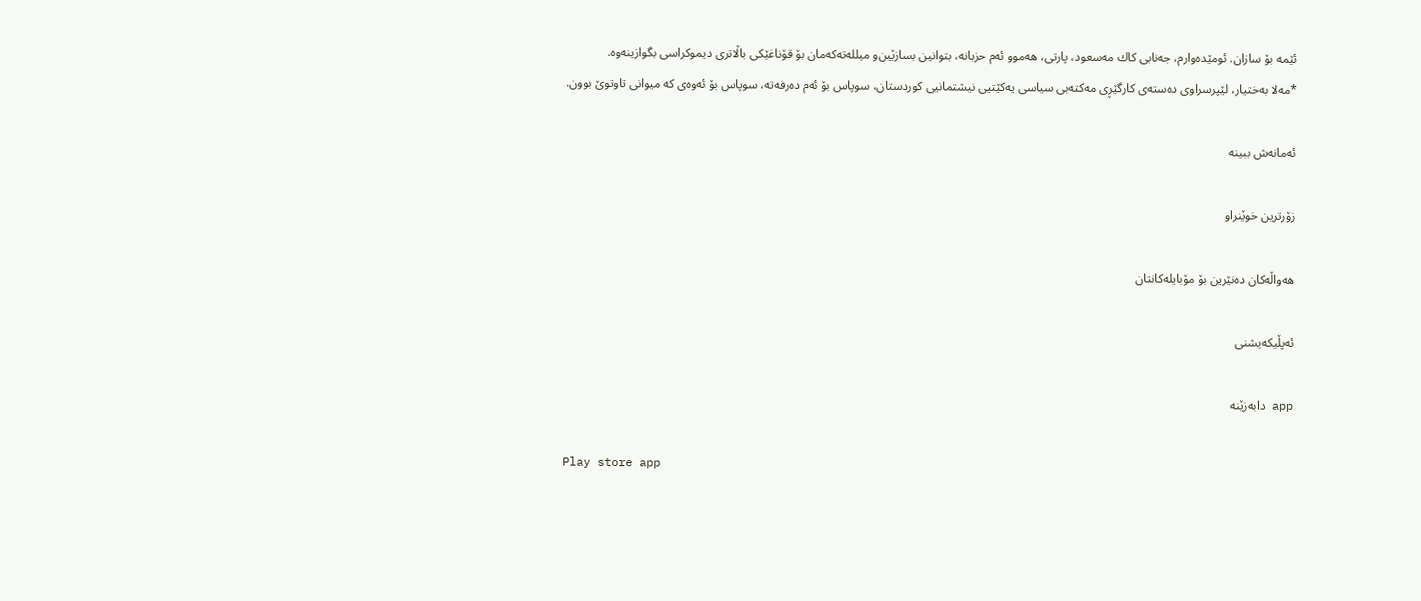ئێمه‌ بۆ سازان. ئومێده‌وارم، جه‌نابی‌ كاك مه‌سعود، پارتی‌، هه‌موو ئه‌م حزبانه‌، بتوانین بسازێین‌و میلله‌ته‌كه‌مان بۆ قۆناغێكی‌ باڵاتری‌ دیموكراسی‌ بگوازینه‌وه‌.
*مه‌لا به‌ختیار، لێپرسراوی‌ ده‌سته‌ی‌ كارگێڕی‌ مه‌كته‌بی‌ سیاسی‌ یه‌كێتیی‌ نیشتمانیی‌ كوردستان، سوپاس بۆ ئه‌م ده‌رفه‌ته‌، سوپاس بۆ ئه‌وه‌ی‌ كه‌ میوانی‌ تاوتوێ بوون.

ئەمانەش ببینە

زۆرترین خوێنراو

هەواڵەکان دەنێرین بۆ مۆبایلەکانتان

ئەپڵیکەیشنی

app دابەزێنە

Play store app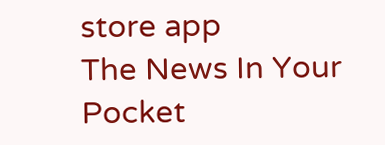store app
The News In Your Pocket